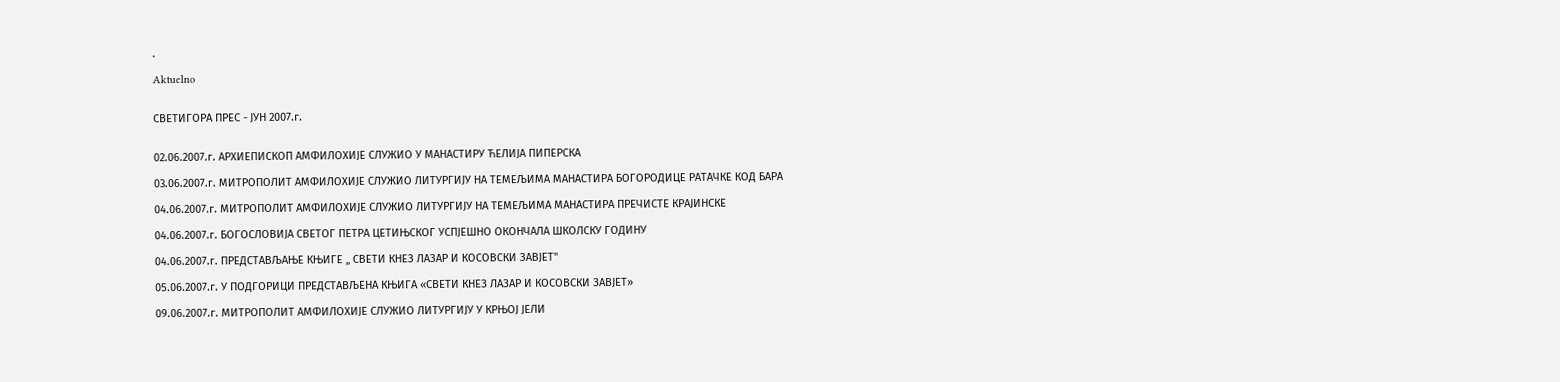.

Aktuelno


СВЕТИГОРА ПРЕС - ЈУН 2007.г.


02.06.2007.г. АРХИЕПИСКОП АМФИЛОХИЈЕ СЛУЖИO У МАНАСТИРУ ЋЕЛИЈА ПИПЕРСКА

03.06.2007.г. МИТРОПОЛИТ АМФИЛОХИЈЕ СЛУЖИО ЛИТУРГИЈУ НА ТЕМЕЉИМА МАНАСТИРА БОГОРОДИЦЕ РАТАЧКЕ КОД БАРА

04.06.2007.г. МИТРОПОЛИТ АМФИЛОХИЈЕ СЛУЖИО ЛИТУРГИЈУ НА ТЕМЕЉИМА МАНАСТИРА ПРЕЧИСТЕ КРАЈИНСКЕ

04.06.2007.г. БОГОСЛОВИЈА СВЕТОГ ПЕТРА ЦЕТИЊСКОГ УСПЈЕШНО ОКОНЧАЛА ШКОЛСКУ ГОДИНУ

04.06.2007.г. ПРЕДСТАВЉАЊЕ КЊИГЕ „ СВЕТИ КНЕЗ ЛАЗАР И КОСОВСКИ ЗАВЈЕТ"

05.06.2007.г. У ПОДГОРИЦИ ПРЕДСТАВЉЕНА КЊИГА «СВЕТИ КНЕЗ ЛАЗАР И КОСОВСКИ ЗАВЈЕТ»

09.06.2007.г. МИТРОПОЛИТ АМФИЛОХИЈЕ СЛУЖИО ЛИТУРГИЈУ У КРЊОЈ ЈЕЛИ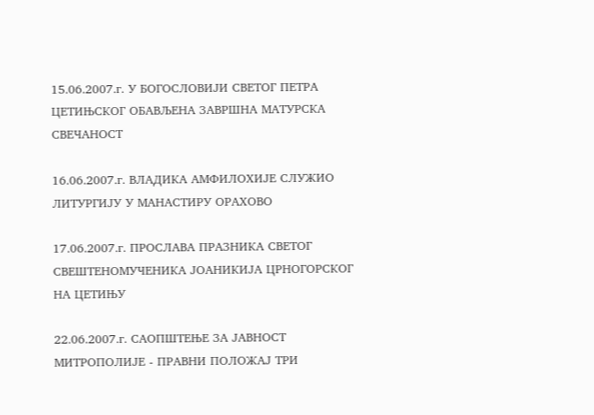15.06.2007.г. У БОГОСЛОВИЈИ СВЕТОГ ПЕТРА ЦЕТИЊСКОГ ОБАВЉЕНА ЗАВРШНА МАТУРСКА СВЕЧАНОСТ

16.06.2007.г. ВЛАДИКА АМФИЛОХИЈЕ СЛУЖИО ЛИТУРГИЈУ У МАНАСТИРУ ОРАХОВО

17.06.2007.г. ПРОСЛАВА ПРАЗНИКА СВЕТОГ СВЕШТЕНОМУЧЕНИКА ЈОАНИКИЈА ЦРНОГОРСКОГ НА ЦЕТИЊУ

22.06.2007.г. САОПШТЕЊЕ ЗА ЈАВНОСТ МИТРОПОЛИЈЕ - ПРАВНИ ПОЛОЖАЈ ТРИ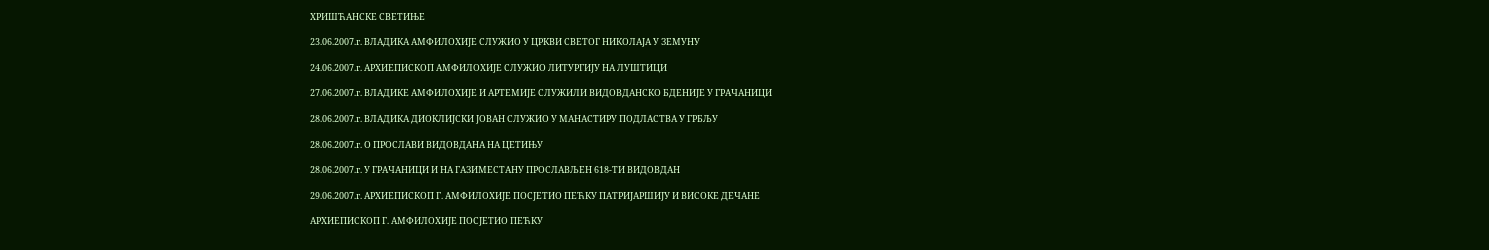ХРИШЋАНСКЕ СВЕТИЊЕ

23.06.2007.г. ВЛАДИКА АМФИЛОХИЈЕ СЛУЖИО У ЦРКВИ СВЕТОГ НИКОЛАЈА У ЗЕМУНУ

24.06.2007.г. АРХИЕПИСКОП АМФИЛОХИЈЕ СЛУЖИО ЛИТУРГИЈУ НА ЛУШТИЦИ

27.06.2007.г. ВЛАДИКЕ АМФИЛОХИЈЕ И АРТЕМИЈЕ СЛУЖИЛИ ВИДОВДАНСКО БДЕНИЈЕ У ГРАЧАНИЦИ

28.06.2007.г. ВЛАДИКА ДИОКЛИЈСКИ ЈОВАН СЛУЖИО У МАНАСТИРУ ПОДЛАСТВА У ГРБЉУ

28.06.2007.г. О ПРОСЛАВИ ВИДОВДАНА НА ЦЕТИЊУ

28.06.2007.г. У ГРАЧАНИЦИ И НА ГАЗИМЕСТАНУ ПРОСЛАВЉЕН 618-ТИ ВИДОВДАН

29.06.2007.г. АРХИЕПИСКОП Г. АМФИЛОХИЈЕ ПОСЈЕТИО ПЕЋКУ ПАТРИЈАРШИЈУ И ВИСОКЕ ДЕЧАНЕ

АРХИЕПИСКОП Г. АМФИЛОХИЈЕ ПОСЈЕТИО ПЕЋКУ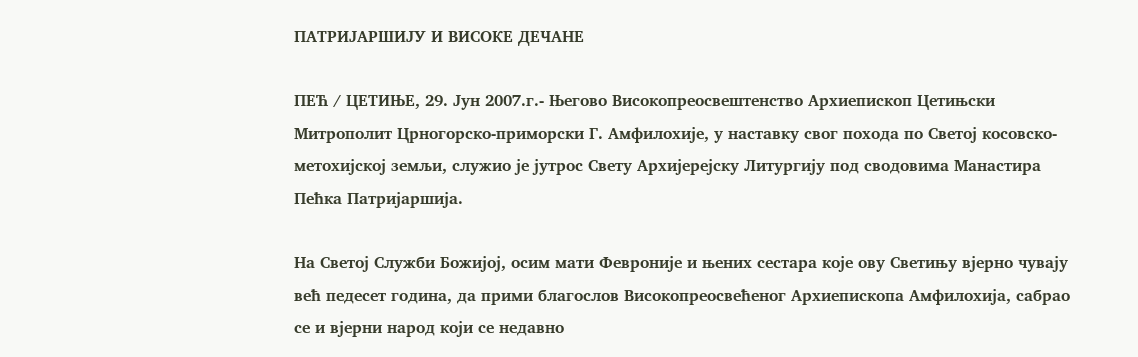ПАТРИЈАРШИЈУ И ВИСОКЕ ДЕЧАНЕ

ПЕЋ / ЦЕТИЊЕ, 29. Јун 2007.г.- Његово Високопреосвештенство Архиепископ Цетињски Митрополит Црногорско-приморски Г. Амфилохије, у наставку свог похода по Светој косовско-метохијској земљи, служио је јутрос Свету Архијерејску Литургију под сводовима Манастира Пећка Патријаршија.

На Светој Служби Божијој, осим мати Февроније и њених сестара које ову Светињу вјерно чувају већ педесет година, да прими благослов Високопреосвећеног Архиепископа Амфилохија, сабрао се и вјерни народ који се недавно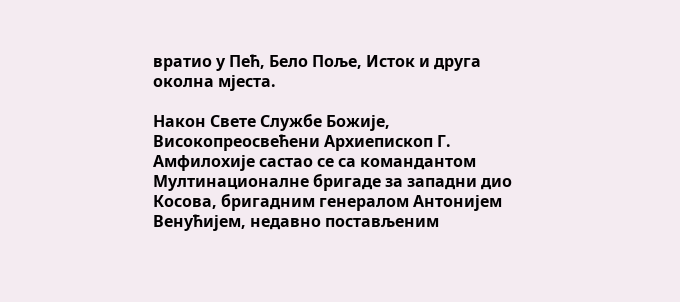вратио у Пећ, Бело Поље, Исток и друга околна мјеста.

Након Свете Службе Божије, Високопреосвећени Архиепископ Г. Амфилохије састао се са командантом Мултинационалне бригаде за западни дио Косова, бригадним генералом Антонијем Венућијем, недавно постављеним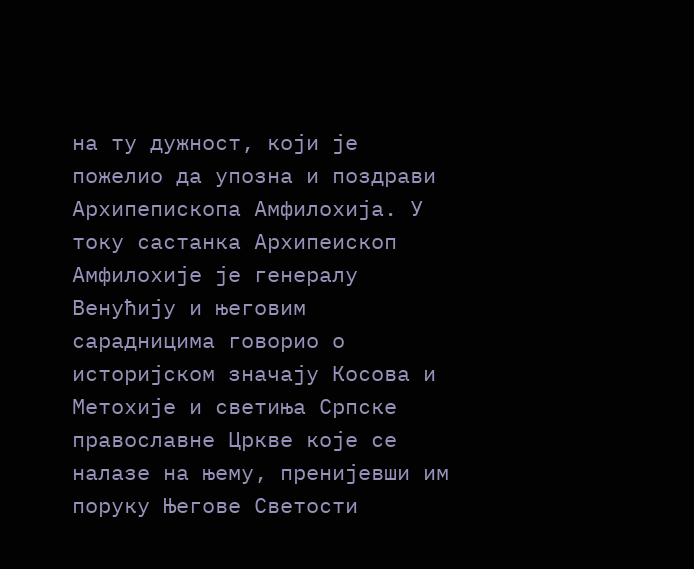на ту дужност, који је пожелио да упозна и поздрави Архипепископа Амфилохија. У току састанка Архипеископ Амфилохије је генералу Венућију и његовим сарадницима говорио о историјском значају Косова и Метохије и светиња Српске православне Цркве које се налазе на њему, пренијевши им поруку Његове Светости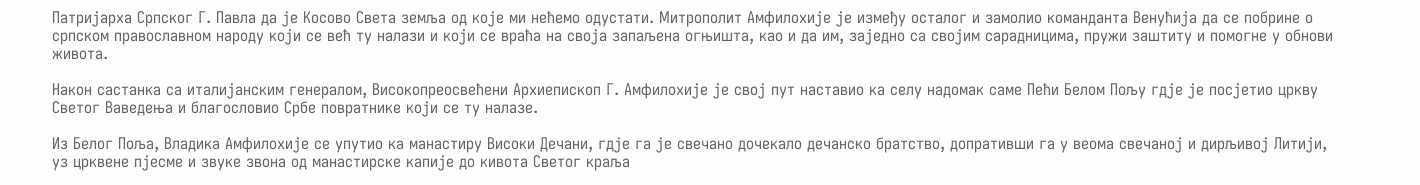Патријарха Српског Г. Павла да је Косово Света земља од које ми нећемо одустати. Митрополит Амфилохије је између осталог и замолио команданта Венућија да се побрине о српском православном народу који се већ ту налази и који се враћа на своја запаљена огњишта, као и да им, заједно са својим сарадницима, пружи заштиту и помогне у обнови живота.

Након састанка са италијанским генералом, Високопреосвећени Архиепископ Г. Амфилохије је свој пут наставио ка селу надомак саме Пећи Белом Пољу гдје је посјетио цркву Светог Ваведења и благословио Србе повратнике који се ту налазе.

Из Белог Поља, Владика Амфилохије се упутио ка манастиру Високи Дечани, гдје га је свечано дочекало дечанско братство, допративши га у веома свечаној и дирљивој Литији, уз црквене пјесме и звуке звона од манастирске капије до кивота Светог краља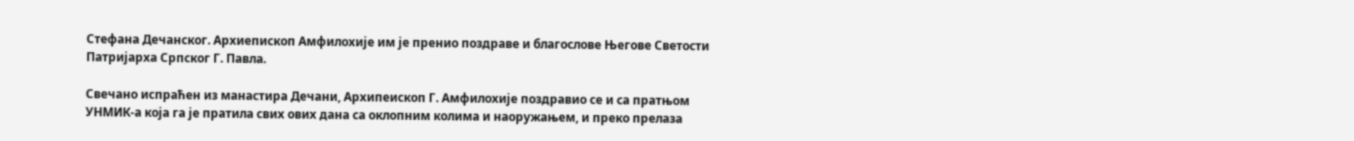Стефана Дечанског. Архиепископ Амфилохије им је пренио поздраве и благослове Његове Светости Патријарха Српског Г. Павла.

Свечано испраћен из манастира Дечани, Архипеископ Г. Амфилохије поздравио се и са пратњом УНМИК-а која га је пратила свих ових дана са оклопним колима и наоружањем, и преко прелаза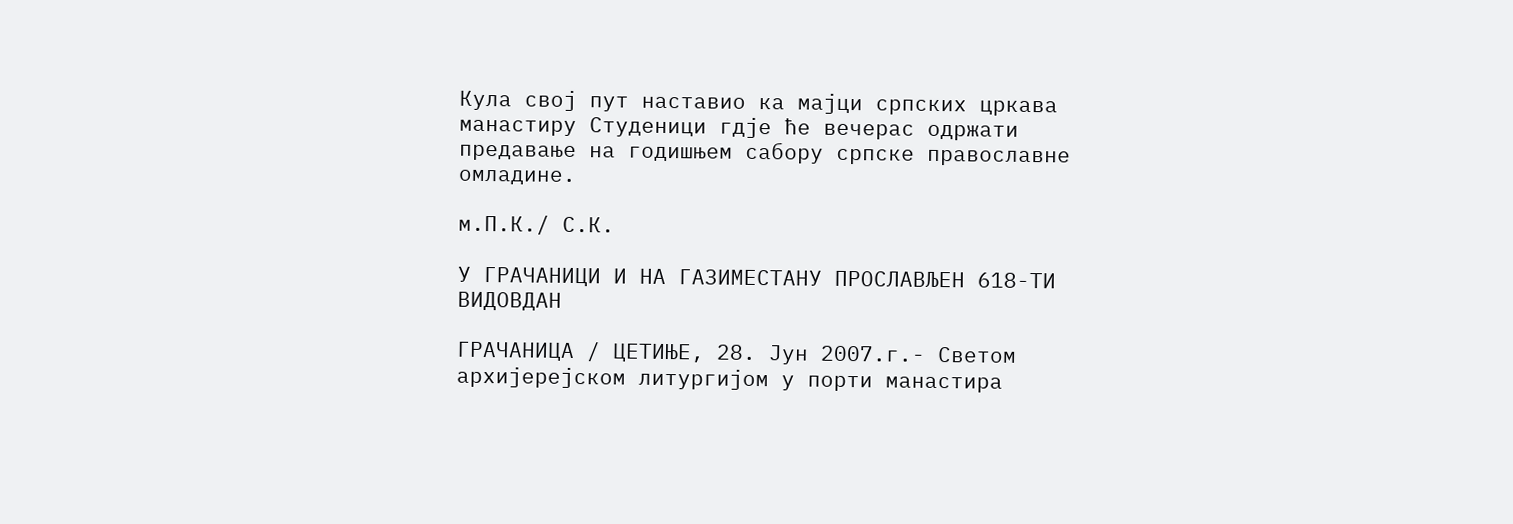Кула свој пут наставио ка мајци српских цркава манастиру Студеници гдје ће вечерас одржати предавање на годишњем сабору српске православне омладине.

м.П.К./ С.К.

У ГРАЧАНИЦИ И НА ГАЗИМЕСТАНУ ПРОСЛАВЉЕН 618-ТИ ВИДОВДАН

ГРАЧАНИЦА / ЦЕТИЊЕ, 28. Јун 2007.г.- Светом архијерејском литургијом у порти манастира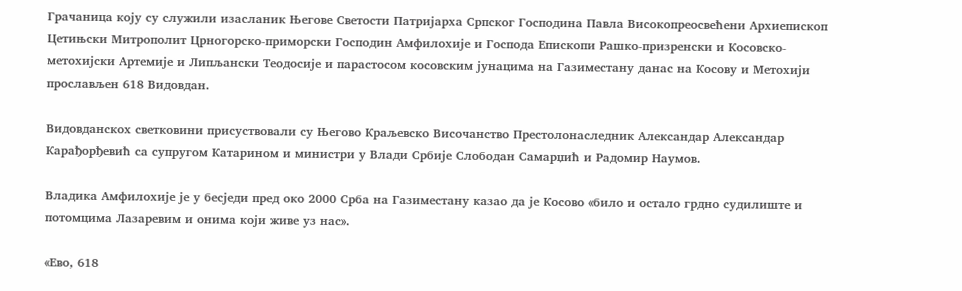Грачаница коју су служили изасланик Његове Светости Патријарха Српског Господина Павла Високопреосвећени Архиепископ Цетињски Митрополит Црногорско-приморски Господин Амфилохије и Господа Епископи Рашко-призренски и Косовско-метохијски Артемије и Липљански Теодосије и парастосом косовским јунацима на Газиместану данас на Косову и Метохији прослављен 618 Видовдан.

Видовданскох светковини присуствовали су Његово Краљевско Височанство Престолонаследник Александар Александар Карађорђевић са супругом Катарином и министри у Влади Србије Слободан Самарџић и Радомир Наумов.

Владика Амфилохије је у бесједи пред око 2000 Срба на Газиместану казао да је Косово «било и остало грдно судилиште и потомцима Лазаревим и онима који живе уз нас».

«Ево, 618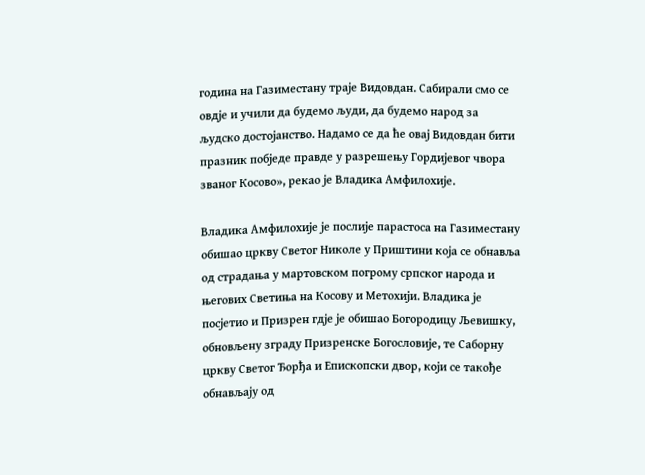година на Газиместану траје Видовдан. Сабирали смо се овдје и учили да будемо људи, да будемо народ за људско достојанство. Надамо се да ће овај Видовдан бити празник побједе правде у разрешењу Гордијевог чвора званог Косово», рекао је Владика Амфилохије.

Владика Амфилохије је послије парастоса на Газиместану обишао цркву Светог Николе у Приштини која се обнавља од страдања у мартовском погрому српског народа и његових Светиња на Косову и Метохији. Владика је посјетио и Призрен гдје је обишао Богородицу Љевишку, обновљену зграду Призренске Богословије, те Саборну цркву Светог Ђорђа и Епископски двор, који се такође обнављају од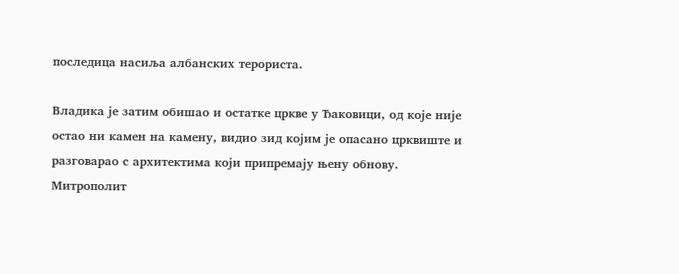последица насиља албанских терориста.

Владика је затим обишао и остатке цркве у Ђаковици, од које није остао ни камен на камену, видио зид којим је опасано црквиште и разговарао с архитектима који припремају њену обнову. Митрополит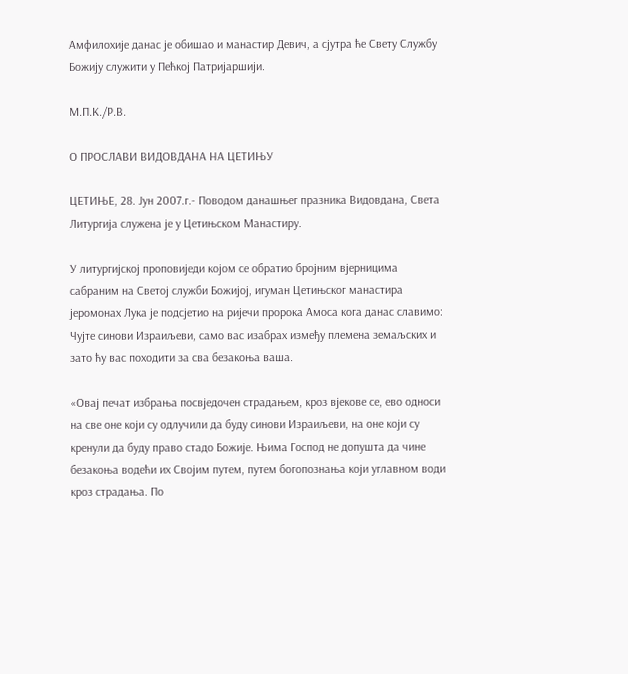Амфилохије данас је обишао и манастир Девич, а сјутра ће Свету Службу Божију служити у Пећкој Патријаршији.

М.П.К./Р.В.

О ПРОСЛАВИ ВИДОВДАНА НА ЦЕТИЊУ

ЦЕТИЊЕ, 28. Јун 2007.г.- Поводом данашњег празника Видовдана, Света Литургија служена је у Цетињском Манастиру.

У литургијској проповиједи којом се обратио бројним вјерницима сабраним на Светој служби Божијој, игуман Цетињског манастира јеромонах Лука је подсјетио на ријечи пророка Амоса кога данас славимо: Чујте синови Израиљеви, само вас изабрах између племена земаљских и зато ћу вас походити за сва безакоња ваша.

«Овај печат избрања посвједочен страдањем, кроз вјекове се, ево односи на све оне који су одлучили да буду синови Израиљеви, на оне који су кренули да буду право стадо Божије. Њима Господ не допушта да чине безакоња водећи их Својим путем, путем богопознања који углавном води кроз страдања. По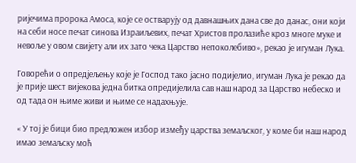ријечима пророка Амоса, које се остварују од давнашњих дана све до данас, они који на себи носе печат синова Израиљевих, печат Христов пролазиће кроз многе муке и невоље у овом свијету али их зато чека Царство непоколебиво», рекао је игуман Лука.

Говорећи о опредјељењу које је Господ тако јасно подијелио, игуман Лука је рекао да је прије шест вијекова једна битка опредијелила сав наш народ за Царство небеско и од тада он њиме живи и њиме се надахњује.

« У тој је бици био предложен избор између царства земаљског, у коме би наш народ имао земаљску моћ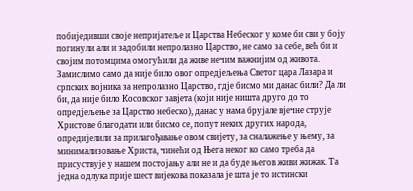побиједивши своје непријатеље и Царства Небеског у коме би сви у боју погинули али и задобили непролазно Царство, не само за себе, већ би и својим потомцима омогућили да живе нечим важнијим од живота. Замислимо само да није било овог опредјељења Светог цара Лазара и српских војника за непролазно Царство, гдје бисмо ми данас били? Да ли би, да није било Косовског завјета (који није ништа друго до то опредјељење за Царство небеско), данас у нама брујале вјечне струје Христове благодати или бисмо се, попут неких других народа, опредијелили за прилагођавање овом свијету, за сналажење у њему, за минимализовање Христа, чинећи од Њега неког ко само треба да присуствује у нашем постојању али не и да буде његов живи жижак. Та једна одлука прије шест вијекова показала је шта је то истински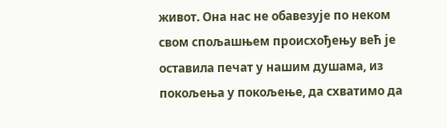живот. Она нас не обавезује по неком свом спољашњем происхођењу већ је оставила печат у нашим душама, из покољења у покољење, да схватимо да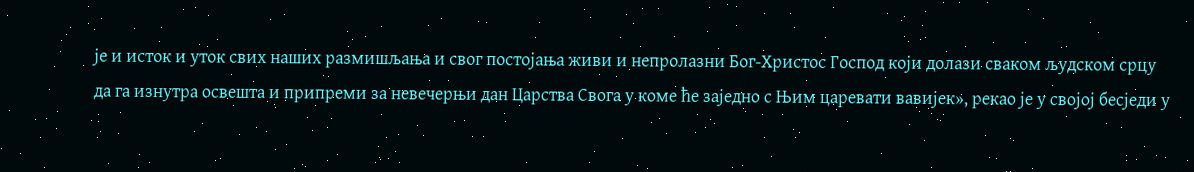је и исток и уток свих наших размишљања и свог постојања живи и непролазни Бог-Христос Господ који долази сваком људском срцу да га изнутра освешта и припреми за невечерњи дан Царства Свога у коме ће заједно с Њим царевати вавијек», рекао је у својој бесједи у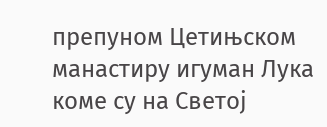препуном Цетињском манастиру игуман Лука коме су на Светој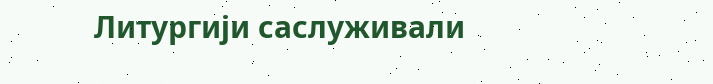Литургији саслуживали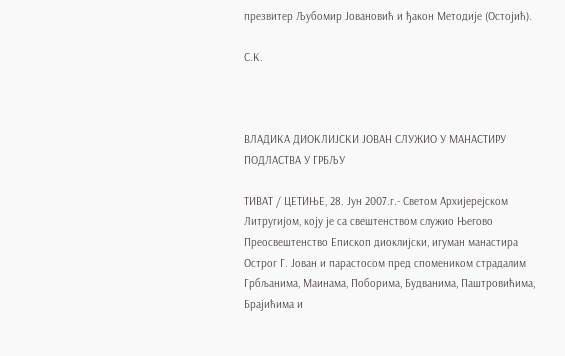презвитер Љубомир Јовановић и ђакон Методије (Остојић).

С.К.



ВЛАДИКА ДИОКЛИЈСКИ ЈОВАН СЛУЖИО У МАНАСТИРУ ПОДЛАСТВА У ГРБЉУ

ТИВАТ / ЦЕТИЊЕ, 28. Јун 2007.г.- Светом Архијерејском Литругијом, коју је са свештенством служио Његово Преосвештенство Епископ диоклијски, игуман манастира Острог Г. Јован и парастосом пред спомеником страдалим Грбљанима, Маинама, Поборима, Будванима, Паштровићима, Брајићима и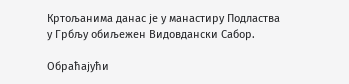Кртољанима данас је у манастиру Подластва у Грбљу обиљежен Видовдански Сабор.

Обраћајући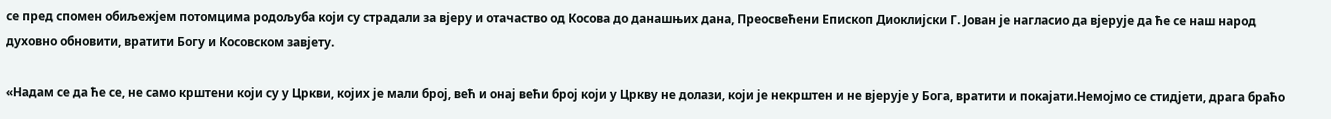се пред спомен обиљежјем потомцима родољуба који су страдали за вјеру и отачаство од Косова до данашњих дана, Преосвећени Епископ Диоклијски Г. Јован је нагласио да вјерује да ће се наш народ духовно обновити, вратити Богу и Косовском завјету.

«Надам се да ће се, не само крштени који су у Цркви, којих је мали број, већ и онај већи број који у Цркву не долази, који је некрштен и не вјерује у Бога, вратити и покајати.Немојмо се стидјети, драга браћо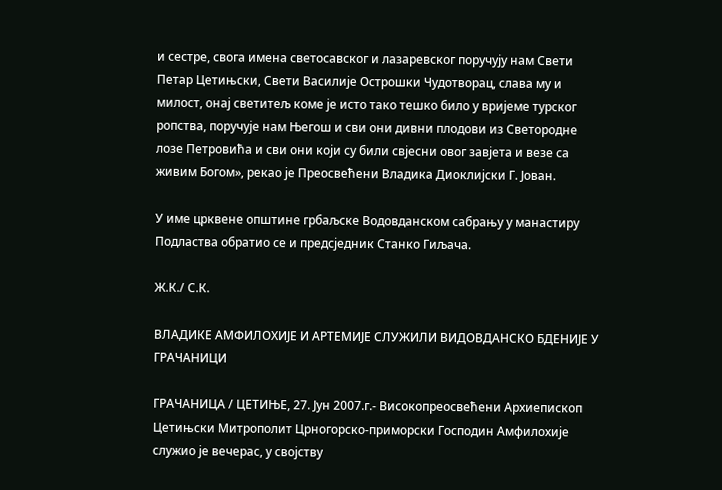и сестре, свога имена светосавског и лазаревског поручују нам Свети Петар Цетињски, Свети Василије Острошки Чудотворац, слава му и милост, онај светитељ коме је исто тако тешко било у вријеме турског ропства, поручује нам Његош и сви они дивни плодови из Светородне лозе Петровића и сви они који су били свјесни овог завјета и везе са живим Богом», рекао је Преосвећени Владика Диоклијски Г. Јован.

У име црквене општине грбаљске Водовданском сабрању у манастиру Подластва обратио се и предсједник Станко Гиљача.

Ж.К./ С.К.

ВЛАДИКЕ АМФИЛОХИЈЕ И АРТЕМИЈЕ СЛУЖИЛИ ВИДОВДАНСКО БДЕНИЈЕ У ГРАЧАНИЦИ

ГРАЧАНИЦА / ЦЕТИЊЕ, 27. Јун 2007.г.- Високопреосвећени Архиепископ Цетињски Митрополит Црногорско-приморски Господин Амфилохије служио је вечерас, у својству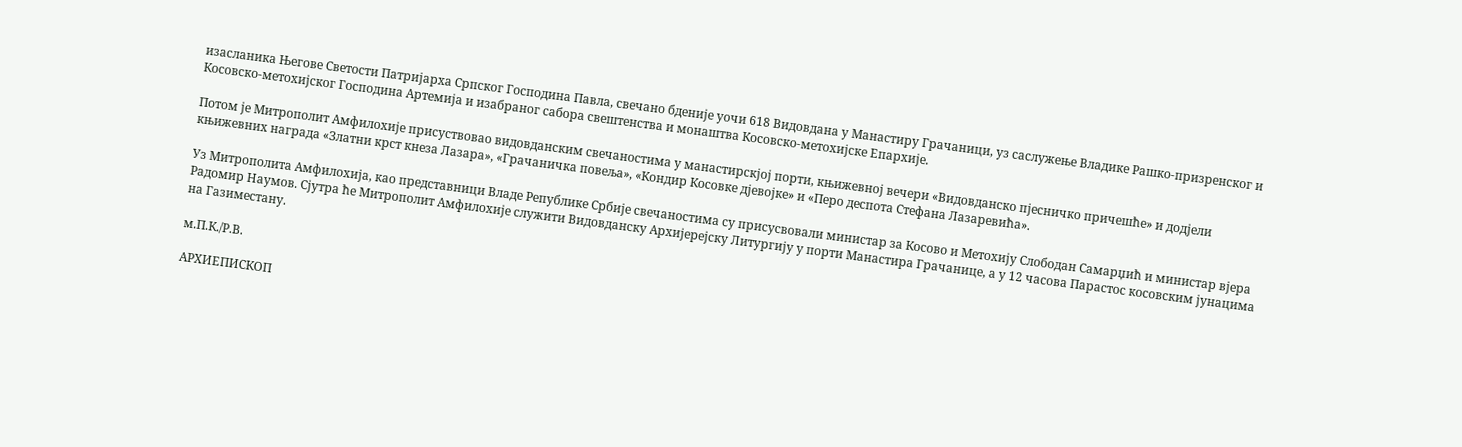изасланика Његове Светости Патријарха Српског Господина Павла, свечано бденије уочи 618 Видовдана у Манастиру Грачаници, уз саслужење Владике Рашко-призренског и Косовско-метохијског Господина Артемија и изабраног сабора свештенства и монаштва Косовско-метохијске Епархије.

Потом је Митрополит Амфилохије присуствовао видовданским свечаностима у манастирскјој порти, књижевној вечери «Видовданско пјесничко причешће» и додјели књижевних награда «Златни крст кнеза Лазара», «Грачаничка повеља», «Кондир Косовке дјевојке» и «Перо деспота Стефана Лазаревића».

Уз Митрополита Амфилохија, као представници Владе Републике Србије свечаностима су присусвовали министар за Косово и Метохију Слободан Самарџић и министар вјера Радомир Наумов. Сјутра ће Митрополит Амфилохије служити Видовданску Архијерејску Литургију у порти Манастира Грачанице, а у 12 часова Парастос косовским јунацима на Газиместану.

м.П.К./Р.В.

АРХИЕПИСКОП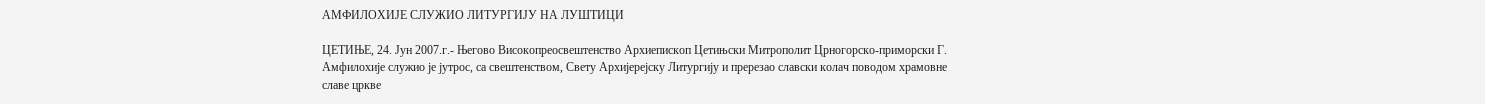АМФИЛОХИЈЕ СЛУЖИО ЛИТУРГИЈУ НА ЛУШТИЦИ

ЦЕТИЊЕ, 24. Јун 2007.г.- Његово Високопреосвештенство Архиепископ Цетињски Митрополит Црногорско-приморски Г. Амфилохије служио је јутрос, са свештенством, Свету Архијерејску Литургију и пререзао славски колач поводом храмовне славе цркве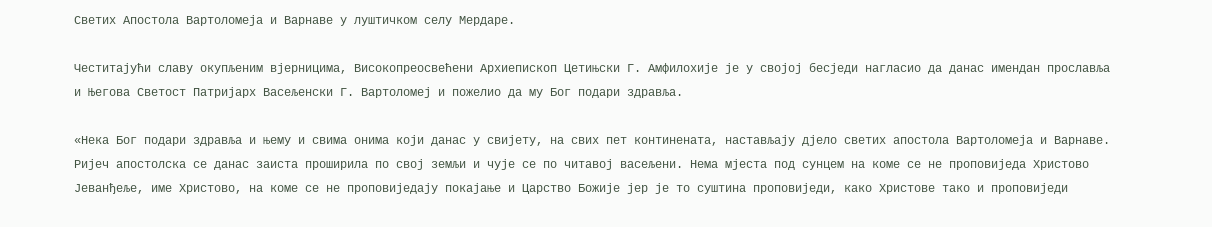Светих Апостола Вартоломеја и Варнаве у луштичком селу Мердаре.

Честитајући славу окупљеним вјерницима, Високопреосвећени Архиепископ Цетињски Г. Амфилохије је у својој бесједи нагласио да данас имендан прославља и Његова Светост Патријарх Васељенски Г. Вартоломеј и пожелио да му Бог подари здравља.

«Нека Бог подари здравља и њему и свима онима који данас у свијету, на свих пет континената, настављају дјело светих апостола Вартоломеја и Варнаве. Ријеч апостолска се данас заиста проширила по свој земљи и чује се по читавој васељени. Нема мјеста под сунцем на коме се не проповиједа Христово Јеванђеље, име Христово, на коме се не проповиједају покајање и Царство Божије јер је то суштина проповиједи, како Христове тако и проповиједи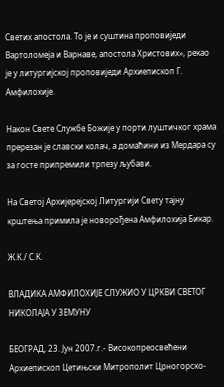Светих апостола. То је и суштина проповиједи Вартоломеја и Варнаве, апостола Христових», рекао је у литургијској проповиједи Архиепископ Г. Амфилохије.

Након Свете Службе Божије у порти луштичког храма пререзан је славски колач, а домаћини из Мердара су за госте припремили трпезу љубави.

На Светој Архијерејској Литургији Свету тајну крштења примила је новорођена Амфилохија Бикар.

Ж.К./ С.К.

ВЛАДИКА АМФИЛОХИЈЕ СЛУЖИО У ЦРКВИ СВЕТОГ НИКОЛАЈА У ЗЕМУНУ

БЕОГРАД, 23. Јун 2007.г.- Високопреосвећени Архиепископ Цетињски Митрополит Црногорско-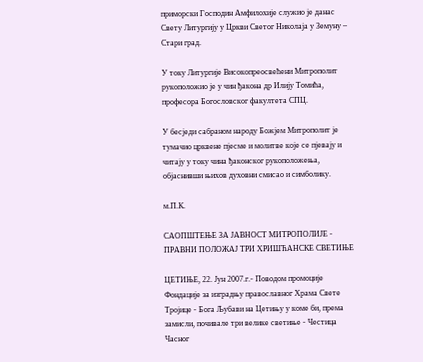приморски Господин Амфилохије служио је данас Свету Литургију у Цркви Светог Николаја у Земуну – Стари град.

У току Литургије Високопреосвећени Митрополит рукоположио је у чин ђакона др Илију Томића, професора Богословског факултета СПЦ.

У бесједи сабраном народу Божјем Митрополит је тумачио црквене пјесме и молитве које се пјевају и читају у току чина ђаконског рукоположења, објаснивши њихов духовни смисао и симболику.

м.П.К.

САОПШТЕЊЕ ЗА ЈАВНОСТ МИТРОПОЛИЈЕ - ПРАВНИ ПОЛОЖАЈ ТРИ ХРИШЋАНСКЕ СВЕТИЊЕ

ЦЕТИЊЕ, 22. Јун 2007.г.- Поводом промоције Фондације за изградњу православног Храма Свете Тројице - Бога Љубави на Цетињу у коме би, према замисли, почивале три велике светиње - Честица Часног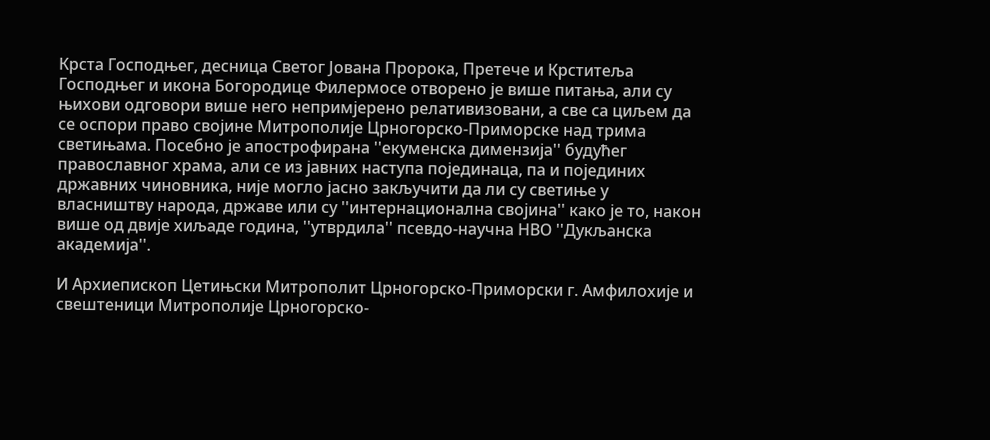Крста Господњег, десница Светог Јована Пророка, Претече и Крститеља Господњег и икона Богородице Филермосе отворено је више питања, али су њихови одговори више него непримјерено релативизовани, а све са циљем да се оспори право својине Митрополије Црногорско-Приморске над трима светињама. Посебно је апострофирана ''екуменска димензија'' будућег православног храма, али се из јавних наступа појединаца, па и појединих државних чиновника, није могло јасно закључити да ли су светиње у власништву народа, државе или су ''интернационална својина'' како је то, након више од двије хиљаде година, ''утврдила'' псевдо-научна НВО ''Дукљанска академија''.

И Архиепископ Цетињски Митрополит Црногорско-Приморски г. Амфилохије и свештеници Митрополије Црногорско-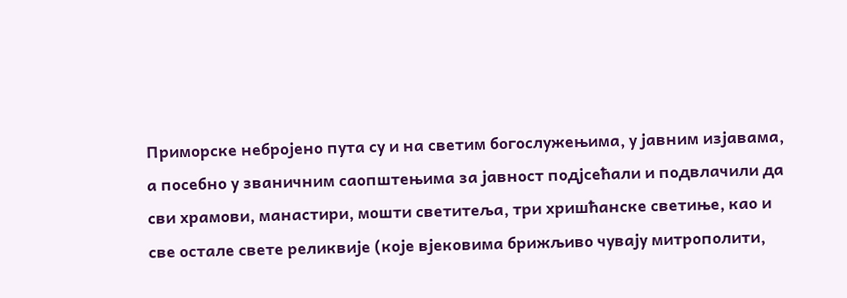Приморске небројено пута су и на светим богослужењима, у јавним изјавама, а посебно у званичним саопштењима за јавност подјсећали и подвлачили да сви храмови, манастири, мошти светитеља, три хришћанске светиње, као и све остале свете реликвије (које вјековима брижљиво чувају митрополити,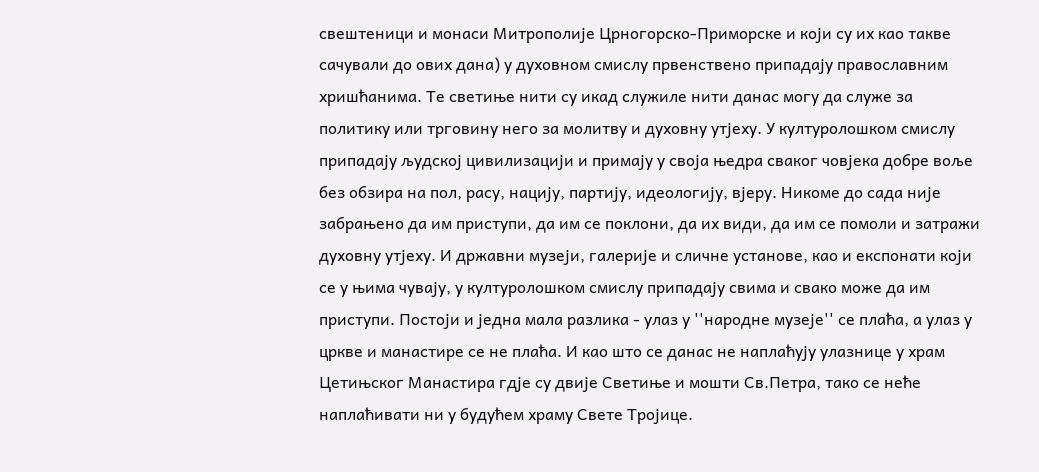свештеници и монаси Митрополије Црногорско-Приморске и који су их као такве сачували до ових дана) у духовном смислу првенствено припадају православним хришћанима. Те светиње нити су икад служиле нити данас могу да служе за политику или трговину него за молитву и духовну утјеху. У културолошком смислу припадају људској цивилизацији и примају у своја њедра сваког човјека добре воље без обзира на пол, расу, нацију, партију, идеологију, вјеру. Никоме до сада није забрањено да им приступи, да им се поклони, да их види, да им се помоли и затражи духовну утјеху. И државни музеји, галерије и сличне установе, као и експонати који се у њима чувају, у културолошком смислу припадају свима и свако може да им приступи. Постоји и једна мала разлика - улаз у ''народне музеје'' се плаћа, а улаз у цркве и манастире се не плаћа. И као што се данас не наплаћују улазнице у храм Цетињског Манастира гдје су двије Светиње и мошти Св.Петра, тако се неће наплаћивати ни у будућем храму Свете Тројице.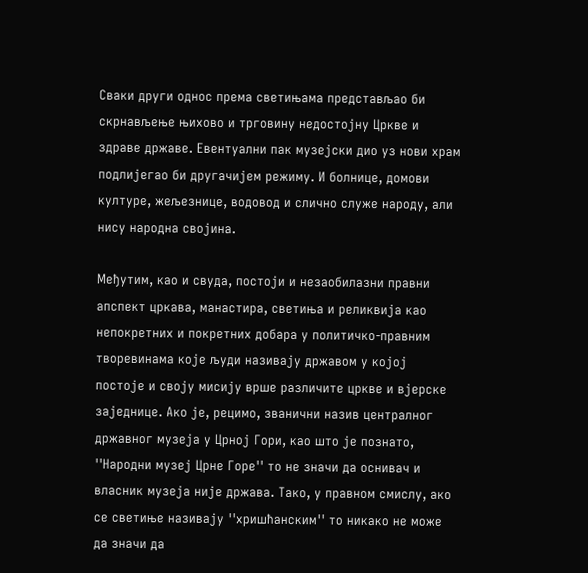Сваки други однос према светињама представљао би скрнављење њихово и трговину недостојну Цркве и здраве државе. Евентуални пак музејски дио уз нови храм подлијегао би другачијем режиму. И болнице, домови културе, жељезнице, водовод и слично служе народу, али нису народна својина.

Међутим, као и свуда, постоји и незаобилазни правни апспект цркава, манастира, светиња и реликвија као непокретних и покретних добара у политичко-правним творевинама које људи називају државом у којој постоје и своју мисију врше различите цркве и вјерске заједнице. Ако је, рецимо, званични назив централног државног музеја у Црној Гори, као што је познато, ''Народни музеј Црне Горе'' то не значи да оснивач и власник музеја није држава. Тако, у правном смислу, ако се светиње називају ''хришћанским'' то никако не може да значи да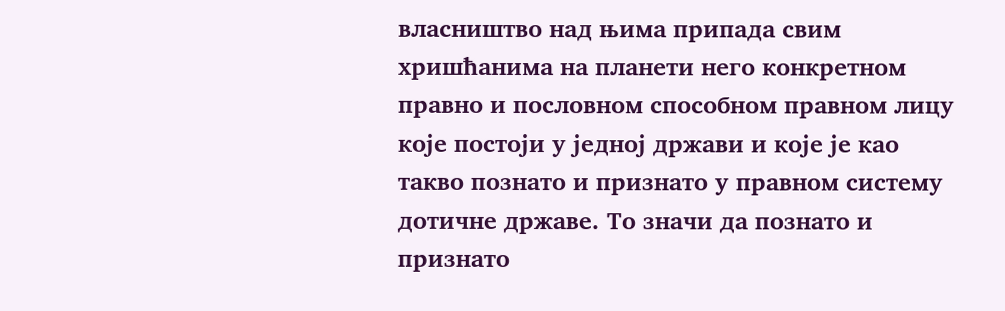власништво над њима припада свим хришћанима на планети него конкретном правно и пословном способном правном лицу које постоји у једној држави и које је као такво познато и признато у правном систему дотичне државе. То значи да познато и признато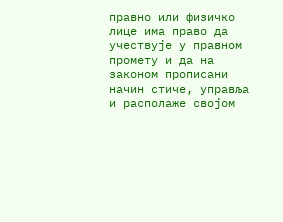правно или физичко лице има право да учествује у правном промету и да на законом прописани начин стиче, управља и располаже својом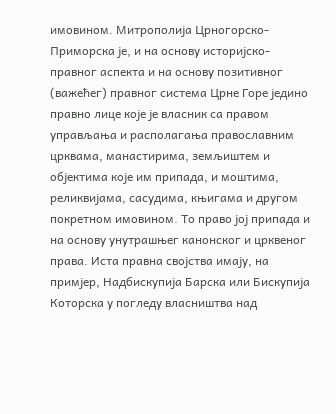имовином. Митрополија Црногорско-Приморска је, и на основу историјско-правног аспекта и на основу позитивног (важећег) правног система Црне Горе једино правно лице које је власник са правом управљања и располагања православним црквама, манастирима, земљиштем и објектима које им припада, и моштима, реликвијама, сасудима, књигама и другом покретном имовином. То право јој припада и на основу унутрашњег канонског и црквеног права. Иста правна својства имају, на примјер, Надбискупија Барска или Бискупија Которска у погледу власништва над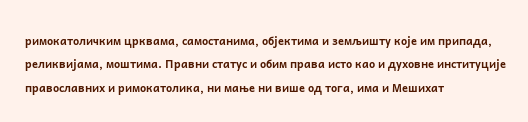римокатоличким црквама, самостанима, објектима и земљишту које им припада, реликвијама, моштима. Правни статус и обим права исто као и духовне институције православних и римокатолика, ни мање ни више од тога, има и Мешихат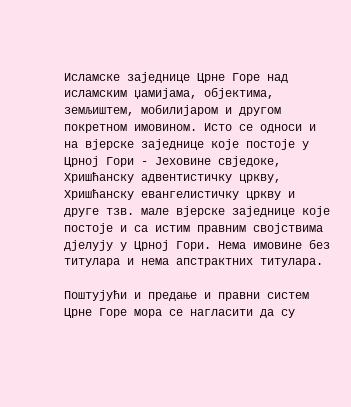Исламске заједнице Црне Горе над исламским џамијама, објектима, земљиштем, мобилијаром и другом покретном имовином. Исто се односи и на вјерске заједнице које постоје у Црној Гори - Јеховине свједоке, Хришћанску адвентистичку цркву, Хришћанску евангелистичку цркву и друге тзв. мале вјерске заједнице које постоје и са истим правним својствима дјелују у Црној Гори. Нема имовине без титулара и нема апстрактних титулара.

Поштујући и предање и правни систем Црне Горе мора се нагласити да су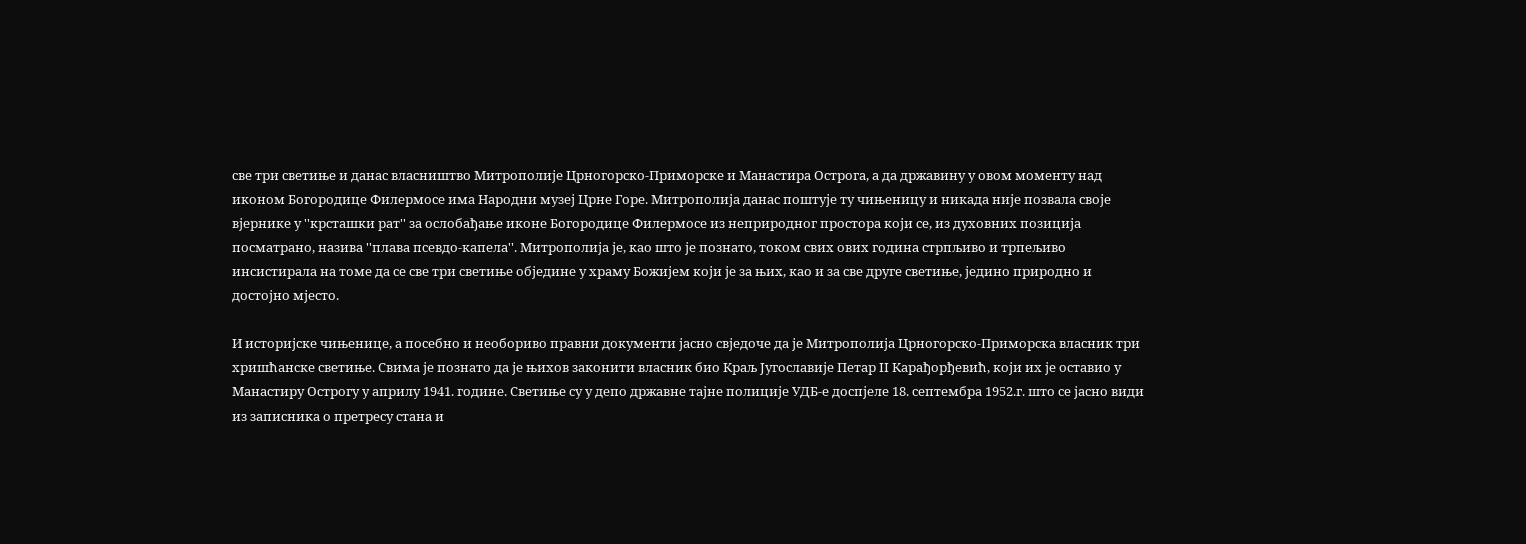све три светиње и данас власништво Митрополије Црногорско-Приморске и Манастира Острога, а да државину у овом моменту над иконом Богородице Филермосе има Народни музеј Црне Горе. Митрополија данас поштује ту чињеницу и никада није позвала своје вјернике у ''крсташки рат'' за ослобађање иконе Богородице Филермосе из неприродног простора који се, из духовних позиција посматрано, назива ''плава псевдо-капела''. Митрополија је, као што је познато, током свих ових година стрпљиво и трпељиво инсистирала на томе да се све три светиње обједине у храму Божијем који је за њих, као и за све друге светиње, једино природно и достојно мјесто.

И историјске чињенице, а посебно и необориво правни документи јасно свједоче да је Митрополија Црногорско-Приморска власник три хришћанске светиње. Свима је познато да је њихов законити власник био Краљ Југославије Петар ІІ Карађорђевић, који их је оставио у Манастиру Острогу у априлу 1941. године. Светиње су у депо државне тајне полиције УДБ-е доспјеле 18. септембра 1952.г. што се јасно види из записника о претресу стана и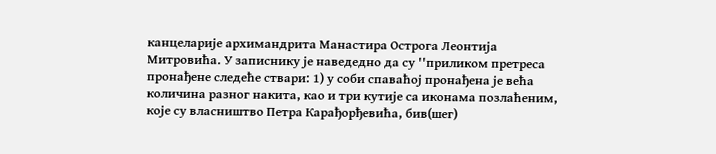канцеларије архимандрита Манастира Острога Леонтија Митровића. У записнику је наведедно да су ''приликом претреса пронађене следеће ствари: 1) у соби спаваћој пронађена је већа количина разног накита, као и три кутије са иконама позлаћеним, које су власништво Петра Карађорђевића, бив(шег)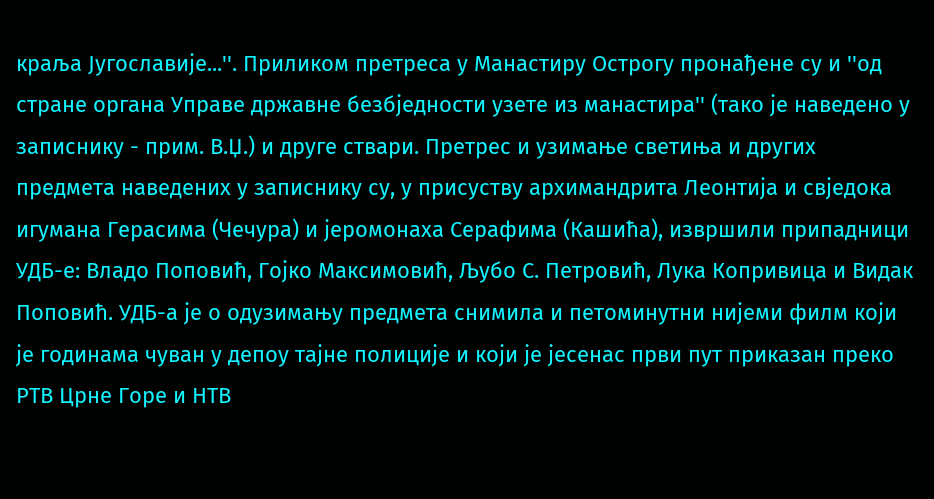краља Југославије...''. Приликом претреса у Манастиру Острогу пронађене су и ''од стране органа Управе државне безбједности узете из манастира'' (тако је наведено у записнику - прим. В.Џ.) и друге ствари. Претрес и узимање светиња и других предмета наведених у записнику су, у присуству архимандрита Леонтија и свједока игумана Герасима (Чечура) и јеромонаха Серафима (Кашића), извршили припадници УДБ-е: Владо Поповић, Гојко Максимовић, Љубо С. Петровић, Лука Копривица и Видак Поповић. УДБ-а је о одузимању предмета снимила и петоминутни нијеми филм који је годинама чуван у депоу тајне полиције и који је јесенас први пут приказан преко РТВ Црне Горе и НТВ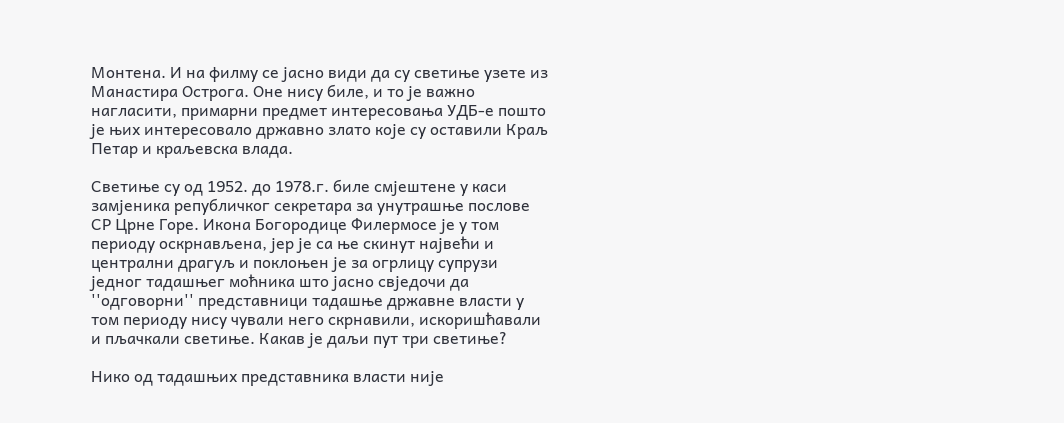Монтена. И на филму се јасно види да су светиње узете из Манастира Острога. Оне нису биле, и то је важно нагласити, примарни предмет интересовања УДБ-е пошто је њих интересовало државно злато које су оставили Краљ Петар и краљевска влада.

Светиње су од 1952. до 1978.г. биле смјештене у каси замјеника републичког секретара за унутрашње послове СР Црне Горе. Икона Богородице Филермосе је у том периоду оскрнављена, јер је са ње скинут највећи и централни драгуљ и поклоњен је за огрлицу супрузи једног тадашњег моћника што јасно свједочи да ''одговорни'' представници тадашње државне власти у том периоду нису чували него скрнавили, искоришћавали и пљачкали светиње. Какав је даљи пут три светиње?

Нико од тадашњих представника власти није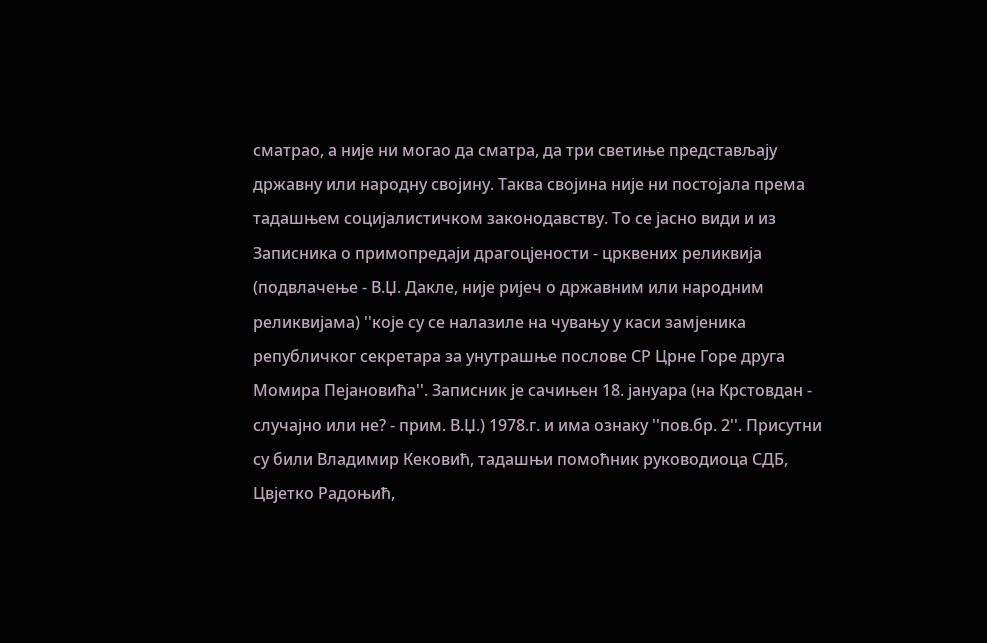сматрао, а није ни могао да сматра, да три светиње представљају државну или народну својину. Таква својина није ни постојала према тадашњем социјалистичком законодавству. То се јасно види и из Записника о примопредаји драгоцјености - црквених реликвија (подвлачење - В.Џ. Дакле, није ријеч о државним или народним реликвијама) ''које су се налазиле на чувању у каси замјеника републичког секретара за унутрашње послове СР Црне Горе друга Момира Пејановића''. Записник је сачињен 18. јануара (на Крстовдан - случајно или не? - прим. В.Џ.) 1978.г. и има ознаку ''пов.бр. 2''. Присутни су били Владимир Кековић, тадашњи помоћник руководиоца СДБ, Цвјетко Радоњић,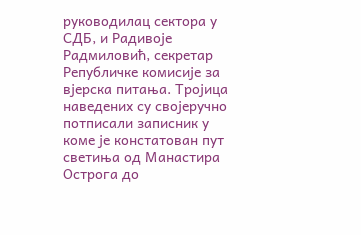руководилац сектора у СДБ, и Радивоје Радмиловић, секретар Републичке комисије за вјерска питања. Тројица наведених су својеручно потписали записник у коме је констатован пут светиња од Манастира Острога до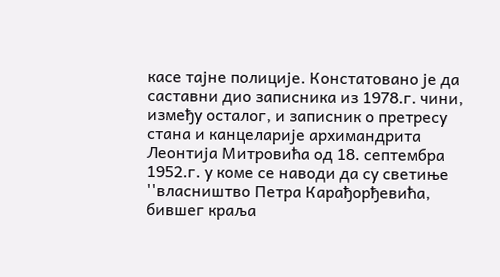касе тајне полиције. Констатовано је да саставни дио записника из 1978.г. чини, између осталог, и записник о претресу стана и канцеларије архимандрита Леонтија Митровића од 18. септембра 1952.г. у коме се наводи да су светиње ''власништво Петра Карађорђевића, бившег краља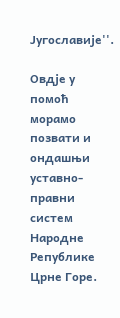Југославије''.

Овдје у помоћ морамо позвати и ондашњи уставно-правни систем Народне Републике Црне Горе.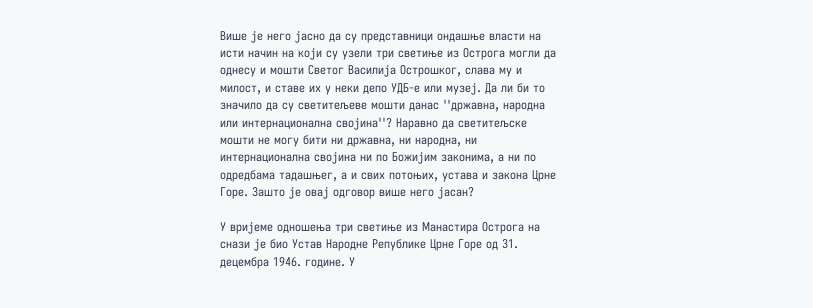Више је него јасно да су представници ондашње власти на исти начин на који су узели три светиње из Острога могли да однесу и мошти Светог Василија Острошког, слава му и милост, и ставе их у неки депо УДБ-е или музеј. Да ли би то значило да су светитељеве мошти данас ''државна, народна или интернационална својина''? Наравно да светитељске мошти не могу бити ни државна, ни народна, ни интернационална својина ни по Божијим законима, а ни по одредбама тадашњег, а и свих потоњих, устава и закона Црне Горе. Зашто је овај одговор више него јасан?

У вријеме одношења три светиње из Манастира Острога на снази је био Устав Народне Републике Црне Горе од 31. децембра 1946. године. У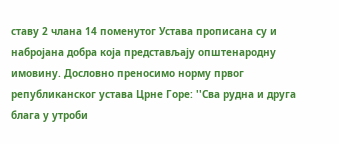ставу 2 члана 14 поменутог Устава прописана су и набројана добра која представљају општенародну имовину. Дословно преносимо норму првог републиканског устава Црне Горе: ''Сва рудна и друга блага у утроби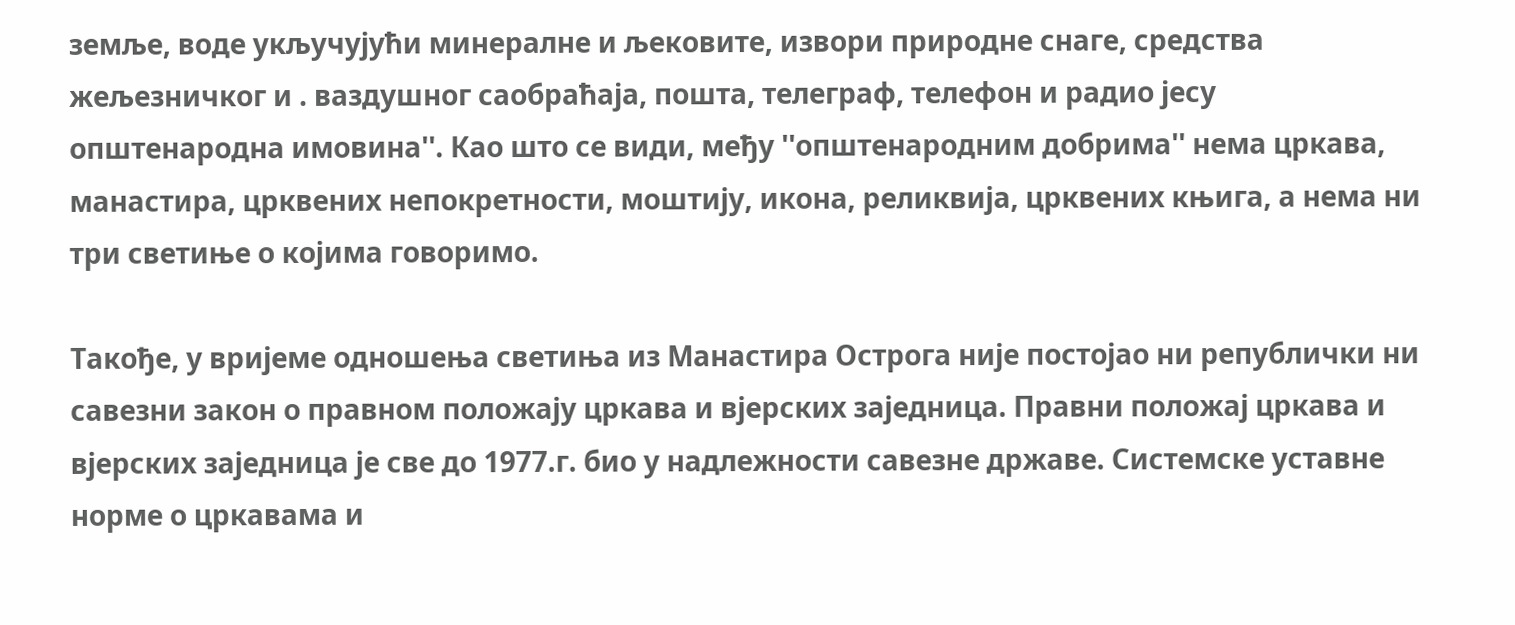земље, воде укључујући минералне и љековите, извори природне снаге, средства жељезничког и . ваздушног саобраћаја, пошта, телеграф, телефон и радио јесу општенародна имовина''. Као што се види, међу ''општенародним добрима'' нема цркава, манастира, црквених непокретности, моштију, икона, реликвија, црквених књига, а нема ни три светиње о којима говоримо.

Такође, у вријеме одношења светиња из Манастира Острога није постојао ни републички ни савезни закон о правном положају цркава и вјерских заједница. Правни положај цркава и вјерских заједница је све до 1977.г. био у надлежности савезне државе. Системске уставне норме о цркавама и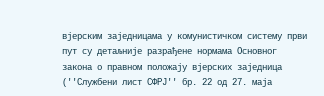вјерским заједницама у комунистичком систему први пут су детаљније разрађене нормама Основног закона о правном положају вјерских заједница (''Службени лист СФРЈ'' бр. 22 од 27. маја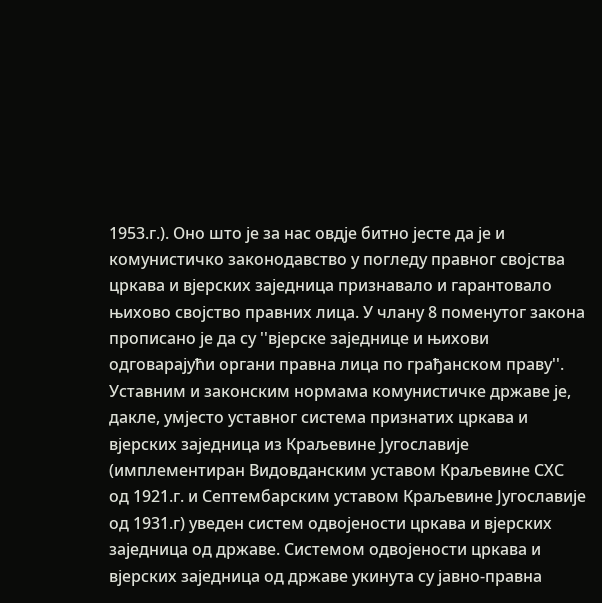1953.г.). Оно што је за нас овдје битно јесте да је и комунистичко законодавство у погледу правног својства цркава и вјерских заједница признавало и гарантовало њихово својство правних лица. У члану 8 поменутог закона прописано је да су ''вјерске заједнице и њихови одговарајући органи правна лица по грађанском праву''. Уставним и законским нормама комунистичке државе је, дакле, умјесто уставног система признатих цркава и вјерских заједница из Краљевине Југославије (имплементиран Видовданским уставом Краљевине СХС од 1921.г. и Септембарским уставом Краљевине Југославије од 1931.г) уведен систем одвојености цркава и вјерских заједница од државе. Системом одвојености цркава и вјерских заједница од државе укинута су јавно-правна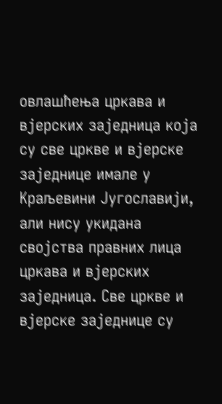овлашћења цркава и вјерских заједница која су све цркве и вјерске заједнице имале у Краљевини Југославији, али нису укидана својства правних лица цркава и вјерских заједница. Све цркве и вјерске заједнице су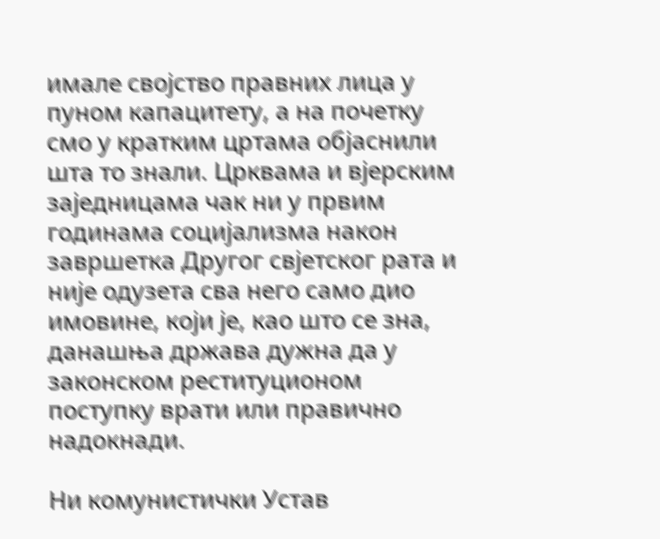имале својство правних лица у пуном капацитету, а на почетку смо у кратким цртама објаснили шта то знали. Црквама и вјерским заједницама чак ни у првим годинама социјализма након завршетка Другог свјетског рата и није одузета сва него само дио имовине, који је, као што се зна, данашња држава дужна да у законском реституционом поступку врати или правично надокнади.

Ни комунистички Устав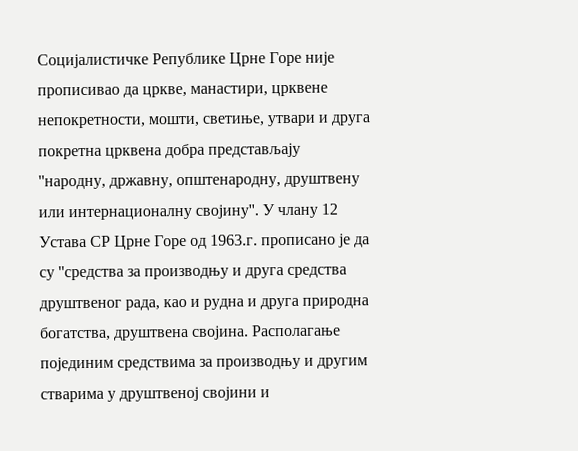Социјалистичке Републике Црне Горе није прописивао да цркве, манастири, црквене непокретности, мошти, светиње, утвари и друга покретна црквена добра представљају ''народну, државну, општенародну, друштвену или интернационалну својину''. У члану 12 Устава СР Црне Горе од 1963.г. прописано је да су ''средства за производњу и друга средства друштвеног рада, као и рудна и друга природна богатства, друштвена својина. Располагање појединим средствима за производњу и другим стварима у друштвеној својини и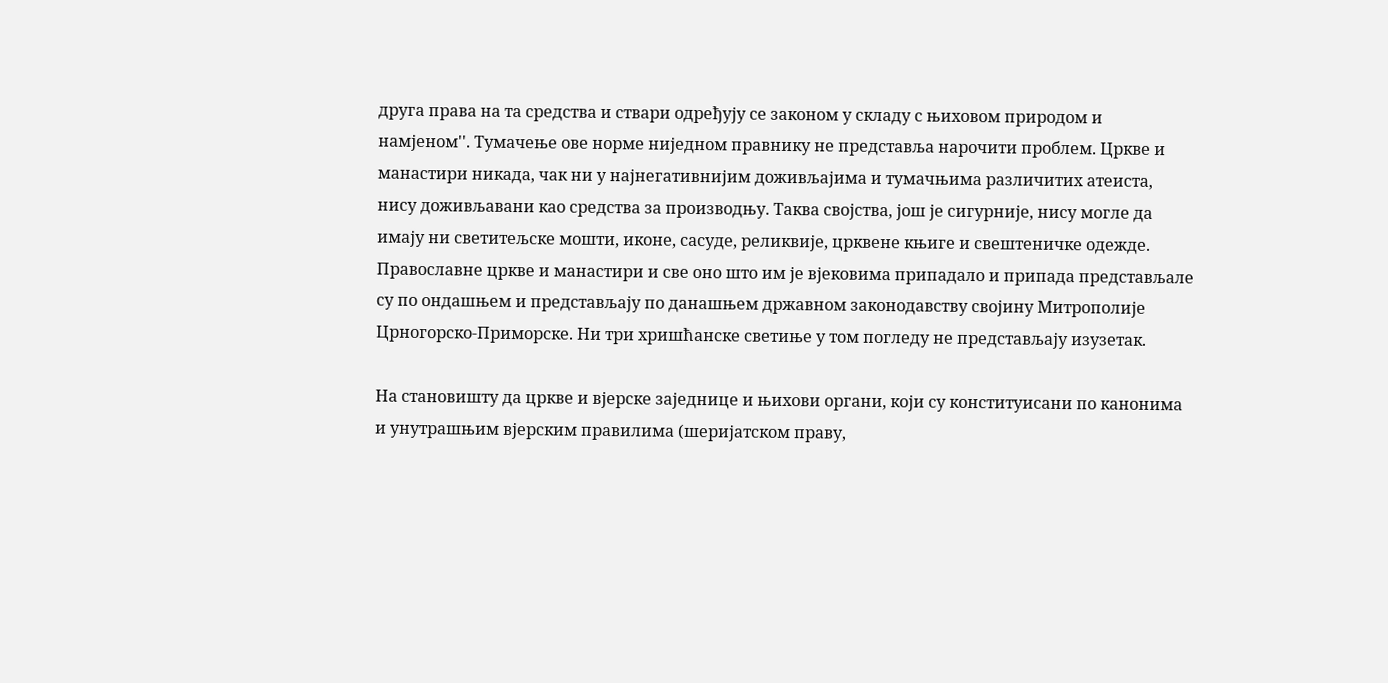друга права на та средства и ствари одређују се законом у складу с њиховом природом и намјеном''. Тумачење ове норме ниједном правнику не представља нарочити проблем. Цркве и манастири никада, чак ни у најнегативнијим доживљајима и тумачњима различитих атеиста, нису доживљавани као средства за производњу. Таква својства, још је сигурније, нису могле да имају ни светитељске мошти, иконе, сасуде, реликвије, црквене књиге и свештеничке одежде. Православне цркве и манастири и све оно што им је вјековима припадало и припада представљале су по ондашњем и представљају по данашњем државном законодавству својину Митрополије Црногорско-Приморске. Ни три хришћанске светиње у том погледу не представљају изузетак.

На становишту да цркве и вјерске заједнице и њихови органи, који су конституисани по канонима и унутрашњим вјерским правилима (шеријатском праву,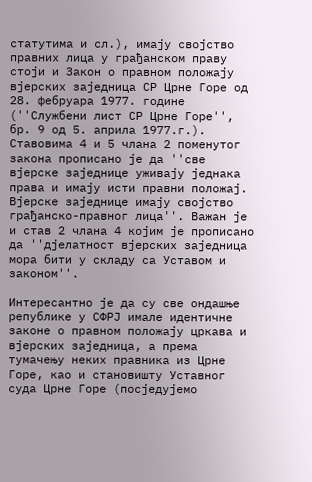статутима и сл.), имају својство правних лица у грађанском праву стоји и Закон о правном положају вјерских заједница СР Црне Горе од 28. фебруара 1977. године (''Службени лист СР Црне Горе'', бр. 9 од 5. априла 1977.г.). Ставовима 4 и 5 члана 2 поменутог закона прописано је да ''све вјерске заједнице уживају једнака права и имају исти правни положај. Вјерске заједнице имају својство грађанско-правног лица''. Важан је и став 2 члана 4 којим је прописано да ''дјелатност вјерских заједница мора бити у складу са Уставом и законом''.

Интересантно је да су све ондашње републике у СФРЈ имале идентичне законе о правном положају цркава и вјерских заједница, а према тумачењу неких правника из Црне Горе, као и становишту Уставног суда Црне Горе (посједујемо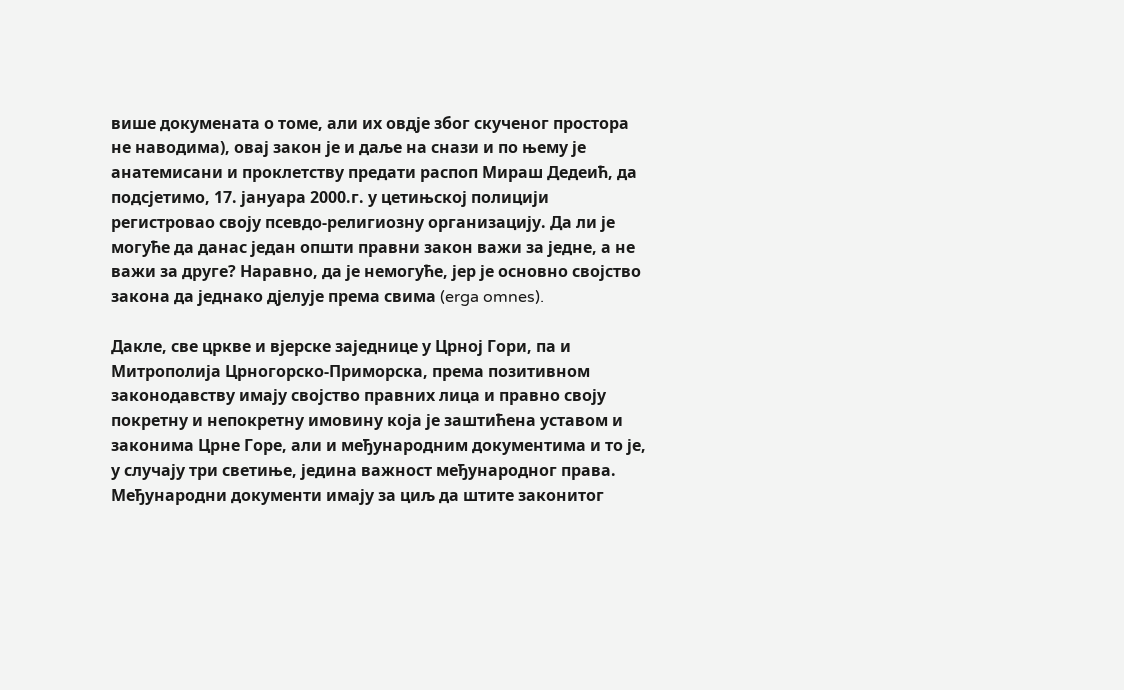више докумената о томе, али их овдје због скученог простора не наводима), овај закон је и даље на снази и по њему је анатемисани и проклетству предати распоп Мираш Дедеић, да подсјетимо, 17. јануара 2000.г. у цетињској полицији регистровао своју псевдо-религиозну организацију. Да ли је могуће да данас један општи правни закон важи за једне, а не важи за друге? Наравно, да је немогуће, јер је основно својство закона да једнако дјелује према свима (erga omnes).

Дакле, све цркве и вјерске заједнице у Црној Гори, па и Митрополија Црногорско-Приморска, према позитивном законодавству имају својство правних лица и правно своју покретну и непокретну имовину која је заштићена уставом и законима Црне Горе, али и међународним документима и то је, у случају три светиње, једина важност међународног права. Међународни документи имају за циљ да штите законитог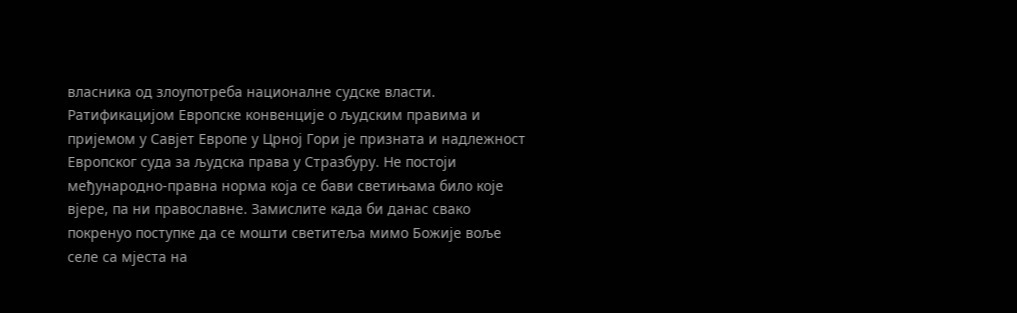власника од злоупотреба националне судске власти. Ратификацијом Европске конвенције о људским правима и пријемом у Савјет Европе у Црној Гори је призната и надлежност Европског суда за људска права у Стразбуру. Не постоји међународно-правна норма која се бави светињама било које вјере, па ни православне. Замислите када би данас свако покренуо поступке да се мошти светитеља мимо Божије воље селе са мјеста на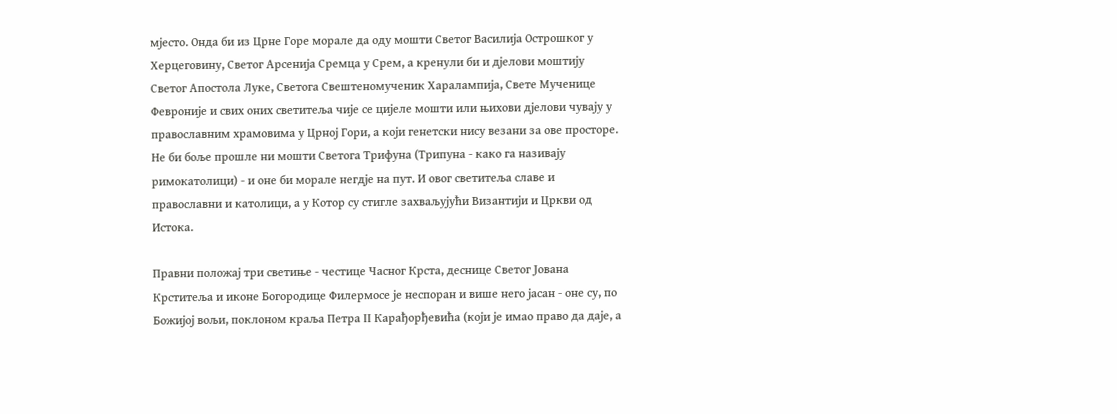мјесто. Онда би из Црне Горе морале да оду мошти Светог Василија Острошког у Херцеговину, Светог Арсенија Сремца у Срем, а кренули би и дјелови моштију Светог Апостола Луке, Светога Свештеномученик Харалампија, Свете Мученице Февроније и свих оних светитеља чије се цијеле мошти или њихови дјелови чувају у православним храмовима у Црној Гори, а који генетски нису везани за ове просторе. Не би боље прошле ни мошти Светога Трифуна (Трипуна - како га називају римокатолици) - и оне би морале негдје на пут. И овог светитеља славе и православни и католици, а у Котор су стигле захваљујући Византији и Цркви од Истока.

Правни положај три светиње - честице Часног Крста, деснице Светог Јована Крститеља и иконе Богородице Филермосе је неспоран и више него јасан - оне су, по Божијој вољи, поклоном краља Петра ІІ Карађорђевића (који је имао право да даје, а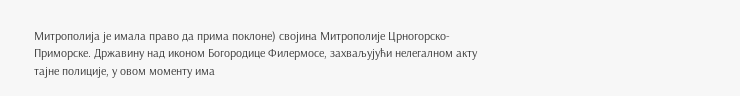Митрополија је имала право да прима поклоне) својина Митрополије Црногорско-Приморске. Државину над иконом Богородице Филермосе, захваљујући нелегалном акту тајне полиције, у овом моменту има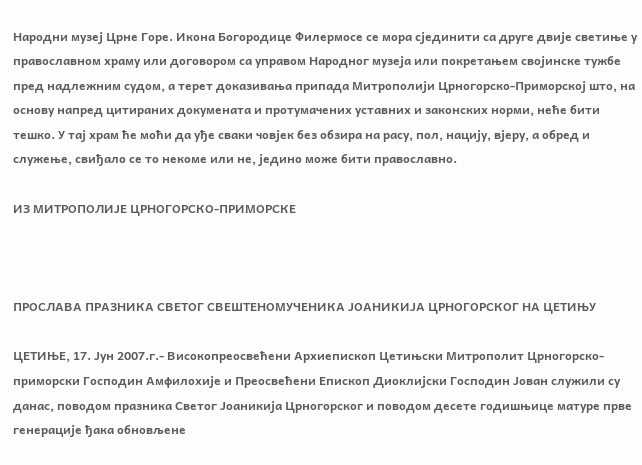Народни музеј Црне Горе. Икона Богородице Филермосе се мора сјединити са друге двије светиње у православном храму или договором са управом Народног музеја или покретањем својинске тужбе пред надлежним судом, а терет доказивања припада Митрополији Црногорско-Приморској што, на основу напред цитираних докумената и протумачених уставних и законских норми, неће бити тешко. У тај храм ће моћи да уђе сваки човјек без обзира на расу, пол, нацију, вјеру, а обред и служење, свиђало се то некоме или не, једино може бити православно.

ИЗ МИТРОПОЛИЈЕ ЦРНОГОРСКО-ПРИМОРСКЕ



ПРОСЛАВА ПРАЗНИКА СВЕТОГ СВЕШТЕНОМУЧЕНИКА ЈОАНИКИЈА ЦРНОГОРСКОГ НА ЦЕТИЊУ

ЦЕТИЊЕ, 17. Јун 2007.г.- Високопреосвећени Архиепископ Цетињски Митрополит Црногорско-приморски Господин Амфилохије и Преосвећени Епископ Диоклијски Господин Јован служили су данас, поводом празника Светог Јоаникија Црногорског и поводом десете годишњице матуре прве генерације ђака обновљене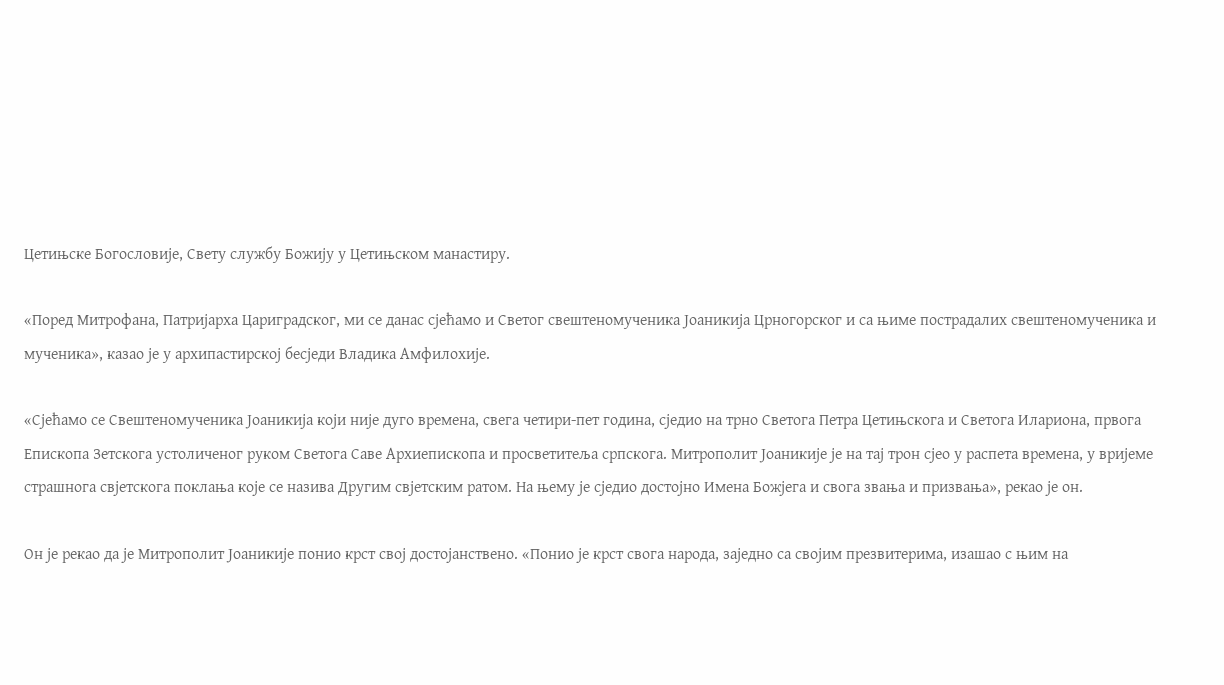Цетињске Богословије, Свету службу Божију у Цетињском манастиру.

«Поред Митрофана, Патријарха Цариградског, ми се данас сјећамо и Светог свештеномученика Јоаникија Црногорског и са њиме пострадалих свештеномученика и мученика», казао је у архипастирској бесједи Владика Амфилохије.

«Сјећамо се Свештеномученика Јоаникија који није дуго времена, свега четири-пет година, сједио на трно Светога Петра Цетињскога и Светога Илариона, првога Епископа Зетскога устоличеног руком Светога Саве Архиепископа и просветитеља српскога. Митрополит Јоаникије је на тај трон сјео у распета времена, у вријеме страшнога свјетскога поклања које се назива Другим свјетским ратом. На њему је сједио достојно Имена Божјега и свога звања и призвања», рекао је он.

Он је рекао да је Митрополит Јоаникије понио крст свој достојанствено. «Понио је крст свога народа, заједно са својим презвитерима, изашао с њим на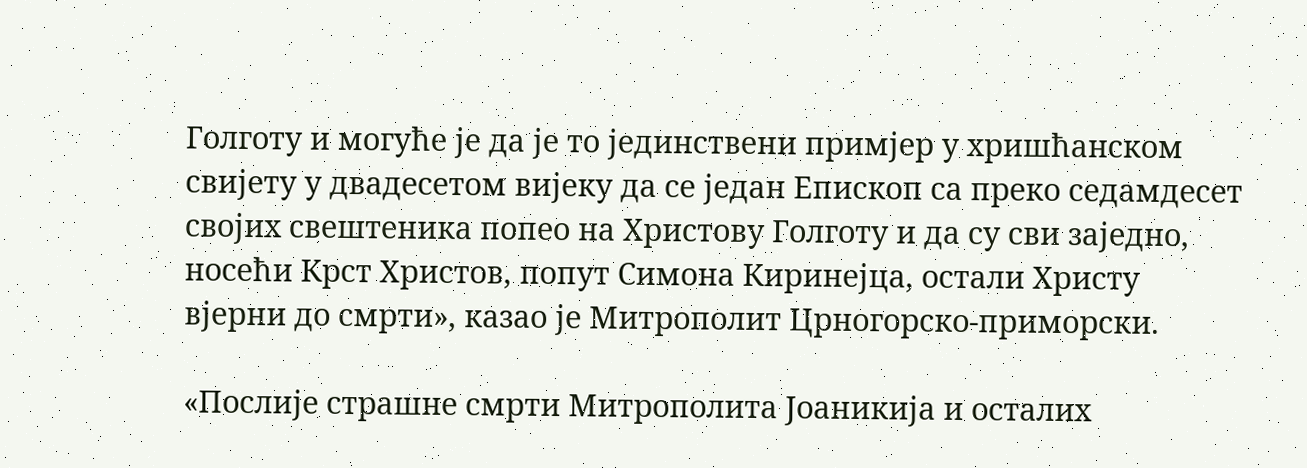Голготу и могуће је да је то јединствени примјер у хришћанском свијету у двадесетом вијеку да се један Епископ са преко седамдесет својих свештеника попео на Христову Голготу и да су сви заједно, носећи Крст Христов, попут Симона Киринејца, остали Христу вјерни до смрти», казао је Митрополит Црногорско-приморски.

«Послије страшне смрти Митрополита Јоаникија и осталих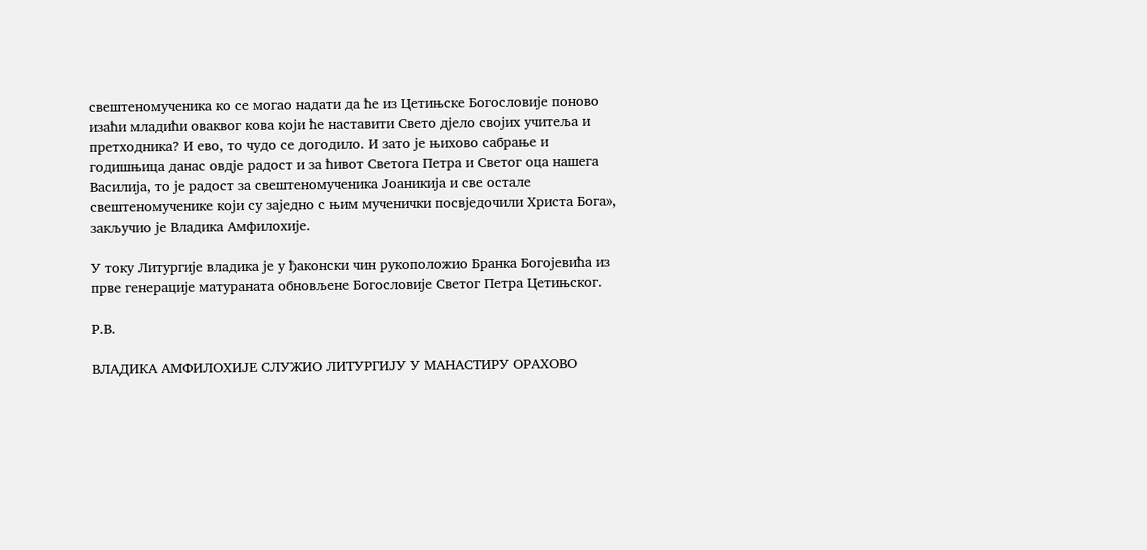свештеномученика ко се могао надати да ће из Цетињске Богословије поново изаћи младићи оваквог кова који ће наставити Свето дјело својих учитеља и претходника? И ево, то чудо се догодило. И зато је њихово сабрање и годишњица данас овдје радост и за ћивот Светога Петра и Светог оца нашега Василија, то је радост за свештеномученика Јоаникија и све остале свештеномученике који су заједно с њим мученички посвједочили Христа Бога», закључио је Владика Амфилохије.

У току Литургије владика је у ђаконски чин рукоположио Бранка Богојевића из прве генерације матураната обновљене Богословије Светог Петра Цетињског.

Р.В.

ВЛАДИКА АМФИЛОХИЈЕ СЛУЖИО ЛИТУРГИЈУ У МАНАСТИРУ ОРАХОВО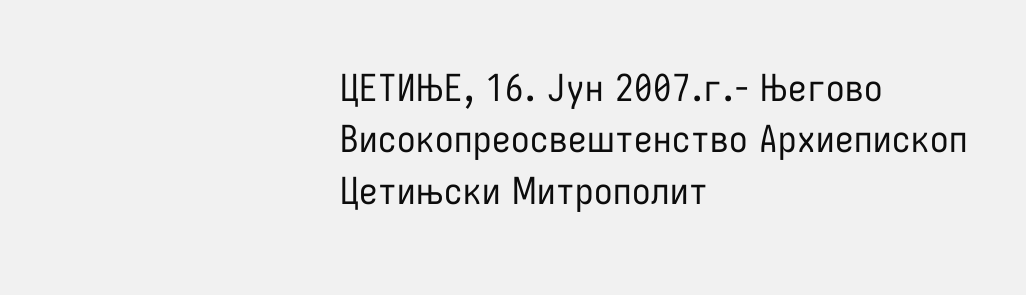ЦЕТИЊЕ, 16. Јун 2007.г.- Његово Високопреосвештенство Архиепископ Цетињски Митрополит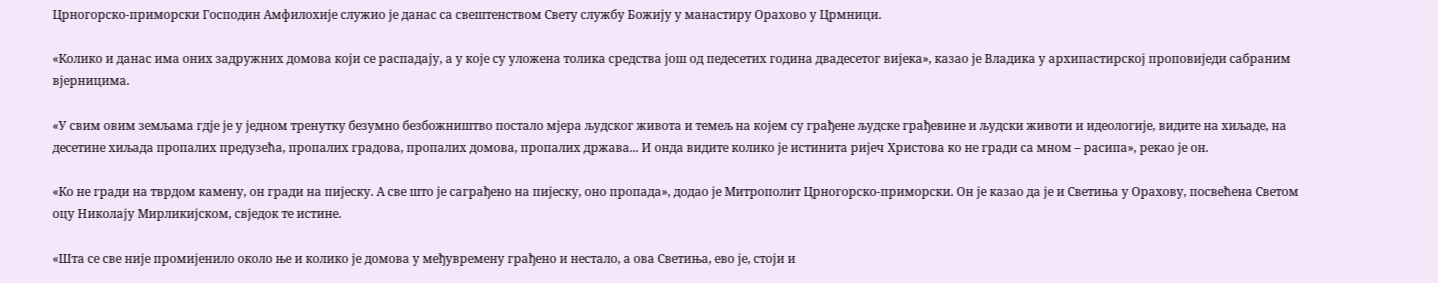Црногорско-приморски Господин Амфилохије служио је данас са свештенством Свету службу Божију у манастиру Орахово у Црмници.

«Колико и данас има оних задружних домова који се распадају, а у које су уложена толика средства још од педесетих година двадесетог вијека», казао је Владика у архипастирској проповиједи сабраним вјерницима.

«У свим овим земљама гдје је у једном тренутку безумно безбожништво постало мјера људског живота и темељ на којем су грађене људске грађевине и људски животи и идеологије, видите на хиљаде, на десетине хиљада пропалих предузећа, пропалих градова, пропалих домова, пропалих држава... И онда видите колико је истинита ријеч Христова ко не гради са мном – расипа», рекао је он.

«Ко не гради на тврдом камену, он гради на пијеску. А све што је саграђено на пијеску, оно пропада», додао је Митрополит Црногорско-приморски. Он је казао да је и Светиња у Орахову, посвећена Светом оцу Николају Мирликијском, свједок те истине.

«Шта се све није промијенило около ње и колико је домова у међувремену грађено и нестало, а ова Светиња, ево је, стоји и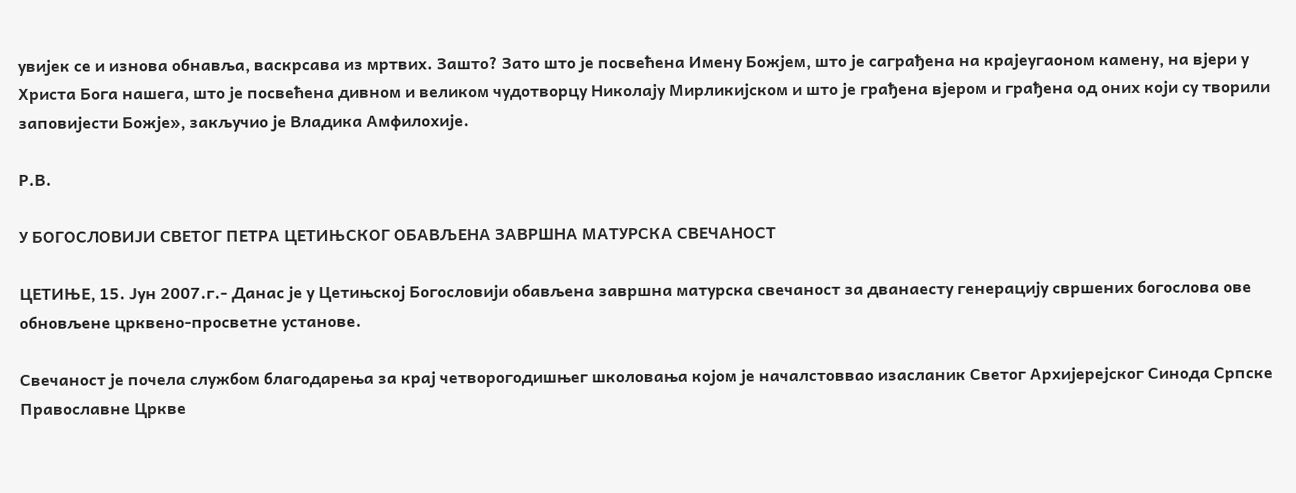увијек се и изнова обнавља, васкрсава из мртвих. Зашто? Зато што је посвећена Имену Божјем, што је саграђена на крајеугаоном камену, на вјери у Христа Бога нашега, што је посвећена дивном и великом чудотворцу Николају Мирликијском и што је грађена вјером и грађена од оних који су творили заповијести Божје», закључио је Владика Амфилохије.

Р.В.

У БОГОСЛОВИЈИ СВЕТОГ ПЕТРА ЦЕТИЊСКОГ ОБАВЉЕНА ЗАВРШНА МАТУРСКА СВЕЧАНОСТ

ЦЕТИЊЕ, 15. Јун 2007.г.- Данас је у Цетињској Богословији обављена завршна матурска свечаност за дванаесту генерацију свршених богослова ове обновљене црквено-просветне установе.

Свечаност је почела службом благодарења за крај четворогодишњег школовања којом је началстоввао изасланик Светог Архијерејског Синода Српске Православне Цркве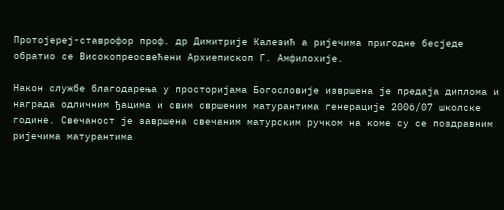Протојереј-ставрофор проф. др Димитрије Калезић а ријечима пригодне бесједе обратио се Високопреосвећени Архиепископ Г. Амфилохије.

Након службе благодарења у просторијама Богословије извршена је предаја диплома и награда одличним ђацима и свим свршеним матурантима генерације 2006/07 школске године. Свечаност је завршена свечаним матурским ручком на коме су се поздравним ријечима матурантима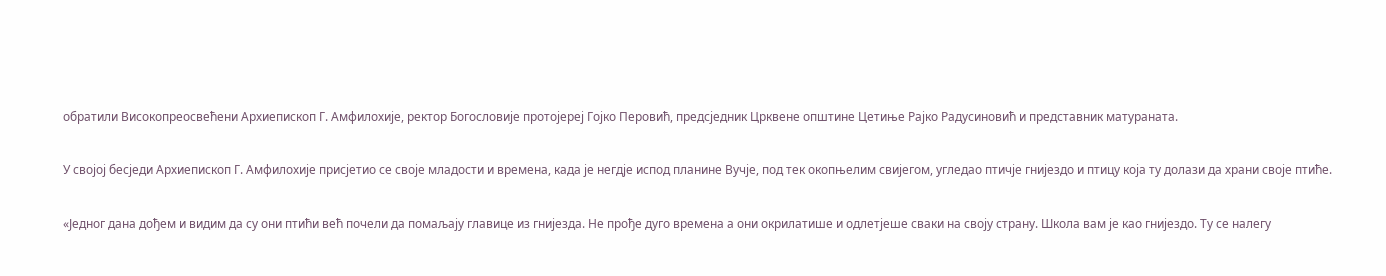обратили Високопреосвећени Архиепископ Г. Амфилохије, ректор Богословије протојереј Гојко Перовић, предсједник Црквене општине Цетиње Рајко Радусиновић и представник матураната.

У својој бесједи Архиепископ Г. Амфилохије присјетио се своје младости и времена, када је негдје испод планине Вучје, под тек окопњелим свијегом, угледао птичје гнијездо и птицу која ту долази да храни своје птиће.

«Једног дана дођем и видим да су они птићи већ почели да помаљају главице из гнијезда. Не прође дуго времена а они окрилатише и одлетјеше сваки на своју страну. Школа вам је као гнијездо. Ту се налегу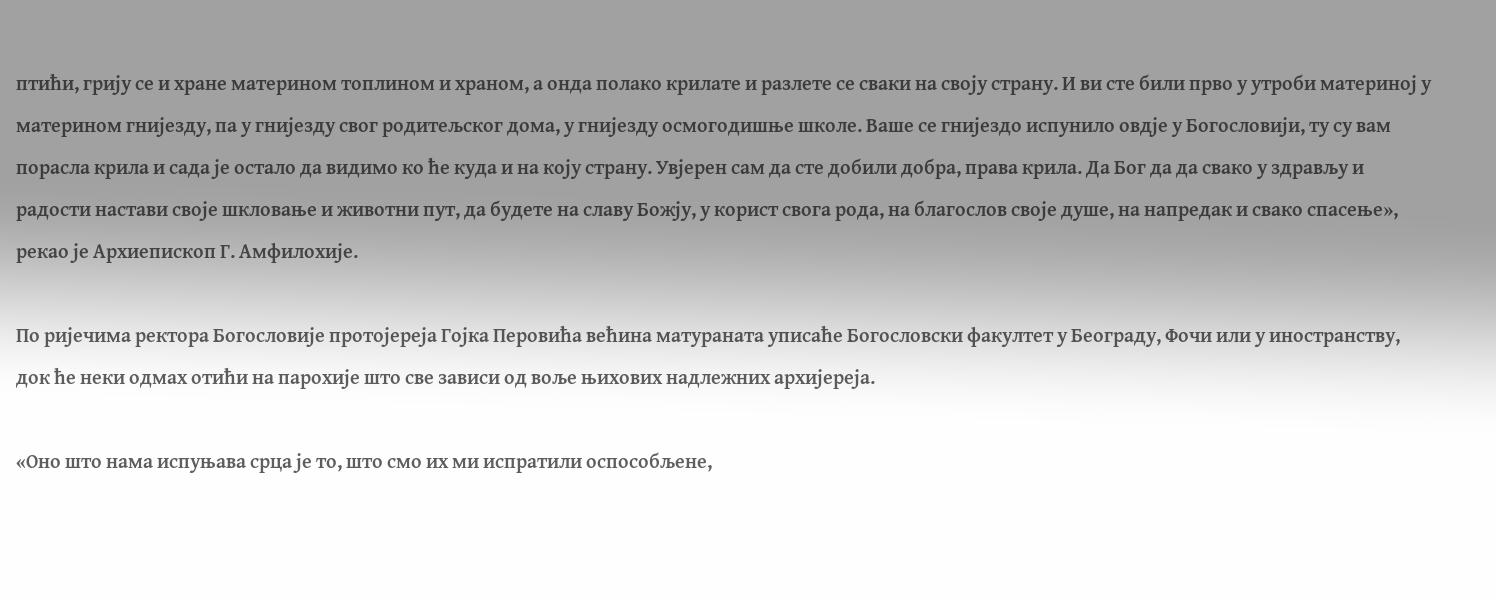птићи, грију се и хране материном топлином и храном, а онда полако крилате и разлете се сваки на своју страну. И ви сте били прво у утроби материној у материном гнијезду, па у гнијезду свог родитељског дома, у гнијезду осмогодишње школе. Ваше се гнијездо испунило овдје у Богословији, ту су вам порасла крила и сада је остало да видимо ко ће куда и на коју страну. Увјерен сам да сте добили добра, права крила. Да Бог да да свако у здрављу и радости настави своје шкловање и животни пут, да будете на славу Божју, у корист свога рода, на благослов своје душе, на напредак и свако спасење», рекао је Архиепископ Г. Амфилохије.

По ријечима ректора Богословије протојереја Гојка Перовића већина матураната уписаће Богословски факултет у Београду, Фочи или у иностранству, док ће неки одмах отићи на парохије што све зависи од воље њихових надлежних архијереја.

«Оно што нама испуњава срца је то, што смо их ми испратили оспособљене,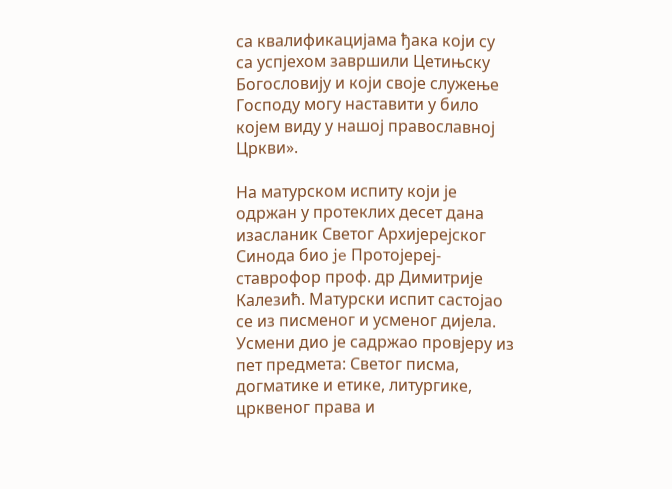са квалификацијама ђака који су са успјехом завршили Цетињску Богословију и који своје служење Господу могу наставити у било којем виду у нашој православној Цркви».

На матурском испиту који је одржан у протеклих десет дана изасланик Светог Архијерејског Синода био je Протојереј-ставрофор проф. др Димитрије Калезић. Матурски испит састојао се из писменог и усменог дијела. Усмени дио је садржао провјеру из пет предмета: Светог писма, догматике и етике, литургике, црквеног права и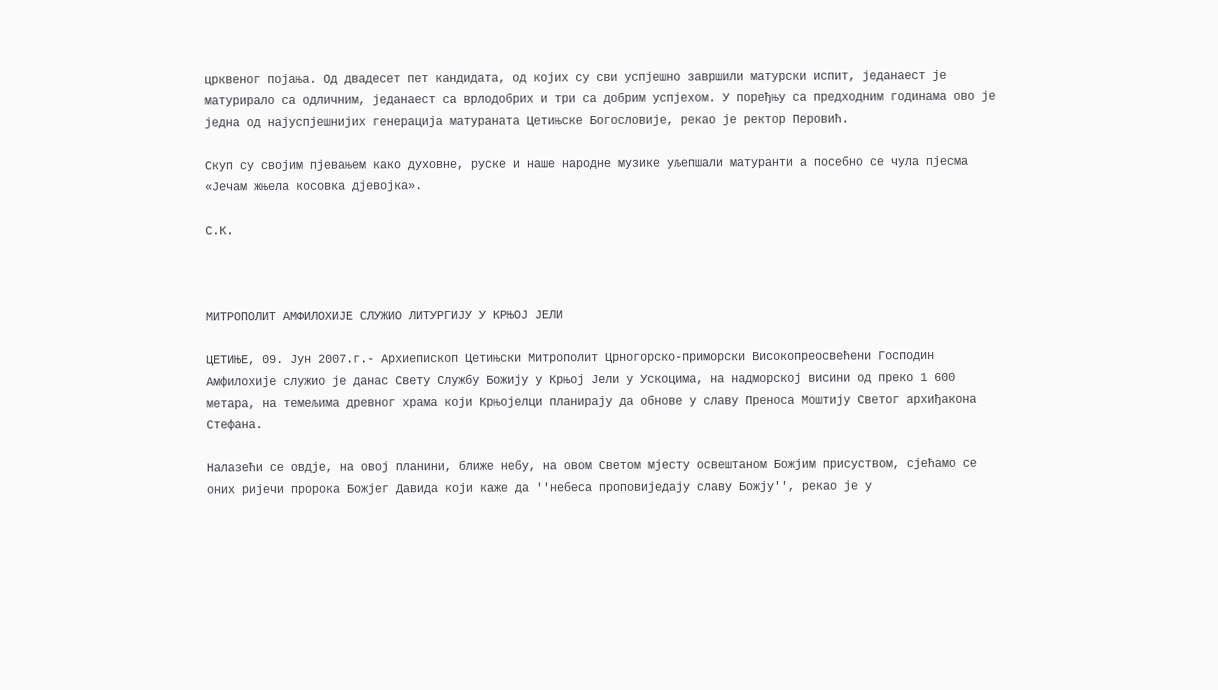црквеног појања. Од двадесет пет кандидата, од којих су сви успјешно завршили матурски испит, једанаест је матурирало са одличним, једанаест са врлодобрих и три са добрим успјехом. У поређњу са предходним годинама ово је једна од најуспјешнијих генерација матураната Цетињске Богословије, рекао је ректор Перовић.

Скуп су својим пјевањем како духовне, руске и наше народне музике уљепшали матуранти а посебно се чула пјесма «Јечам жњела косовка дјевојка».

С.К.



МИТРОПОЛИТ АМФИЛОХИЈЕ СЛУЖИО ЛИТУРГИЈУ У КРЊОЈ ЈЕЛИ

ЦЕТИЊЕ, 09. Јун 2007.г.- Архиепископ Цетињски Митрополит Црногорско-приморски Високопреосвећени Господин Амфилохије служио је данас Свету Службу Божију у Крњој Јели у Ускоцима, на надморској висини од преко 1 600 метара, на темељима древног храма који Крњојелци планирају да обнове у славу Преноса Моштију Светог архиђакона Стефана.

Налазећи се овдје, на овој планини, ближе небу, на овом Светом мјесту освештаном Божјим присуством, сјећамо се оних ријечи пророка Божјег Давида који каже да ''небеса проповиједају славу Божју'', рекао је у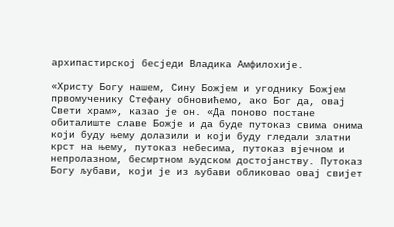архипастирској бесједи Владика Амфилохије.

«Христу Богу нашем, Сину Божјем и угоднику Божјем првомученику Стефану обновићемо, ако Бог да, овај Свети храм», казао је он. «Да поново постане обиталиште славе Божје и да буде путоказ свима онима који буду њему долазили и који буду гледали златни крст на њему, путоказ небесима, путоказ вјечном и непролазном, бесмртном људском достојанству. Путоказ Богу љубави, који је из љубави обликовао овај свијет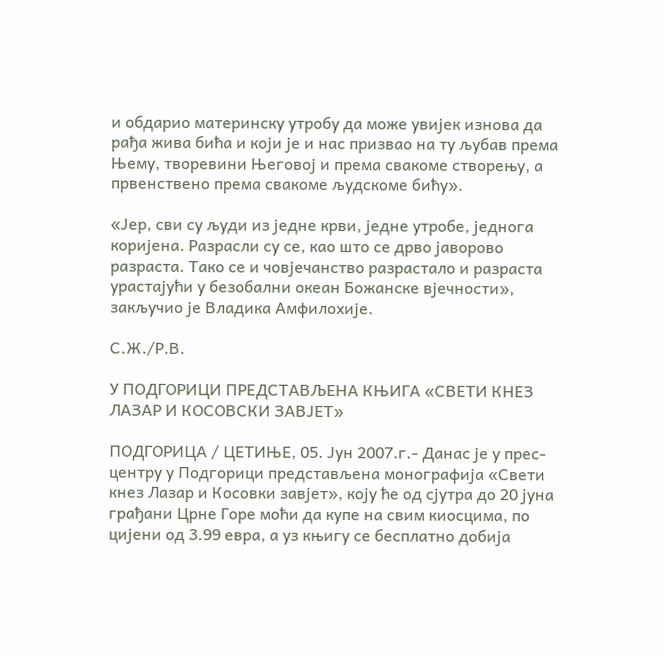и обдарио материнску утробу да може увијек изнова да рађа жива бића и који је и нас призвао на ту љубав према Њему, творевини Његовој и према свакоме створењу, а првенствено према свакоме људскоме бићу».

«Јер, сви су људи из једне крви, једне утробе, једнога коријена. Разрасли су се, као што се дрво јаворово разраста. Тако се и човјечанство разрастало и разраста урастајући у безобални океан Божанске вјечности», закључио је Владика Амфилохије.

С.Ж./Р.В.

У ПОДГОРИЦИ ПРЕДСТАВЉЕНА КЊИГА «СВЕТИ КНЕЗ ЛАЗАР И КОСОВСКИ ЗАВЈЕТ»

ПОДГОРИЦА / ЦЕТИЊЕ, 05. Јун 2007.г.- Данас је у прес-центру у Подгорици представљена монографија «Свети кнез Лазар и Косовки завјет», коју ће од сјутра до 20 јуна грађани Црне Горе моћи да купе на свим киосцима, по цијени од 3.99 евра, а уз књигу се бесплатно добија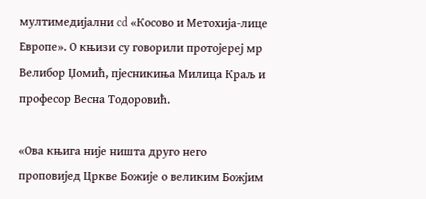мултимедијални cd «Косово и Метохија-лице Европе». О књизи су говорили протојереј мр Велибор Џомић, пјесникиња Милица Краљ и професор Весна Тодоровић.

«Ова књига није ништа друго него проповијед Цркве Божије о великим Божјим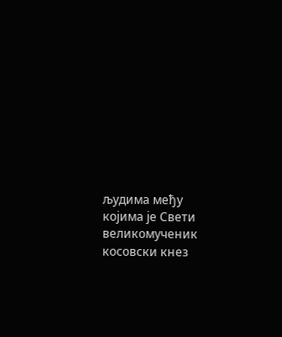људима међу којима је Свети великомученик косовски кнез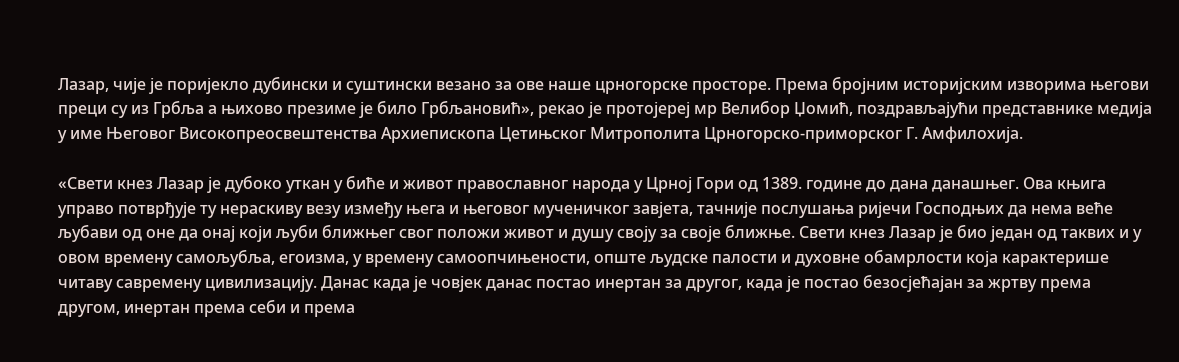Лазар, чије је поријекло дубински и суштински везано за ове наше црногорске просторе. Према бројним историјским изворима његови преци су из Грбља а њихово презиме је било Грбљановић», рекао је протојереј мр Велибор Џомић, поздрављајући представнике медија у име Његовог Високопреосвештенства Архиепископа Цетињског Митрополита Црногорско-приморског Г. Амфилохија.

«Свети кнез Лазар је дубоко уткан у биће и живот православног народа у Црној Гори од 1389. године до дана данашњег. Ова књига управо потврђује ту нераскиву везу између њега и његовог мученичког завјета, тачније послушања ријечи Господњих да нема веће љубави од оне да онај који љуби ближњег свог положи живот и душу своју за своје ближње. Свети кнез Лазар је био један од таквих и у овом времену самољубља, егоизма, у времену самоопчињености, опште људске палости и духовне обамрлости која карактерише читаву савремену цивилизацију. Данас када је човјек данас постао инертан за другог, када је постао безосјећајан за жртву према другом, инертан према себи и према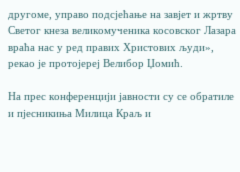другоме, управо подсјећање на завјет и жртву Светог кнеза великомученика косовског Лазара враћа нас у ред правих Христових људи», рекао је протојереј Велибор Џомић.

На прес конференцији јавности су се обратиле и пјесникиња Милица Краљ и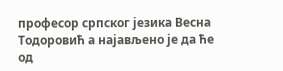професор српског језика Весна Тодоровић а најављено је да ће од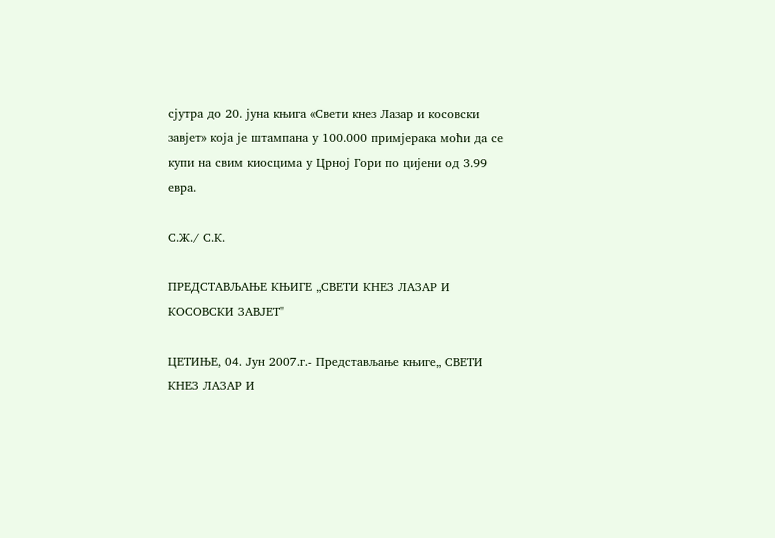сјутра до 20. јуна књига «Свети кнез Лазар и косовски завјет» која је штампана у 100.000 примјерака моћи да се купи на свим киосцима у Црној Гори по цијени од 3.99 евра.

С.Ж./ С.К.

ПРЕДСТАВЉАЊЕ КЊИГЕ „СВЕТИ КНЕЗ ЛАЗАР И КОСОВСКИ ЗАВЈЕТ"

ЦЕТИЊЕ, 04. Јун 2007.г.- Представљање књиге„ СВЕТИ КНЕЗ ЛАЗАР И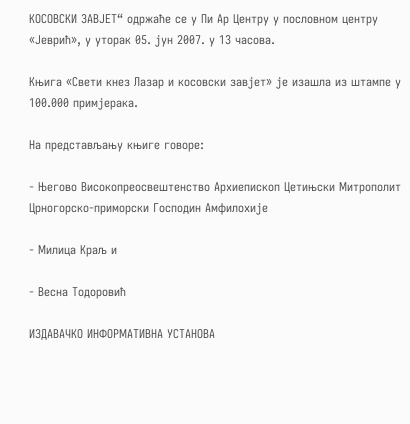КОСОВСКИ ЗАВЈЕТ“ одржаће се у Пи Ар Центру у пословном центру «Јеврић», у уторак 05. јун 2007. у 13 часова.

Књига «Свети кнез Лазар и косовски завјет» је изашла из штампе у 100.000 примјерака.

На представљању књиге говоре:

- Његово Високопреосвештенство Архиепископ Цетињски Митрополит Црногорско-приморски Господин Амфилохије

- Милица Краљ и

- Весна Тодоровић

ИЗДАВАЧКО ИНФОРМАТИВНА УСТАНОВА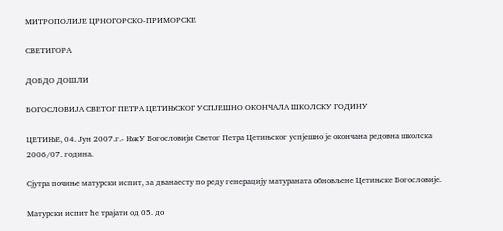МИТРОПОЛИЈЕ ЦРНОГОРСКО-ПРИМОРСКЕ

СВЕТИГОРА

ДОБДО ДОШЛИ

БОГОСЛОВИЈА СВЕТОГ ПЕТРА ЦЕТИЊСКОГ УСПЈЕШНО ОКОНЧАЛА ШКОЛСКУ ГОДИНУ

ЦЕТИЊЕ, 04. Јун 2007.г.- ЊжУ Богословији Светог Петра Цетињског успјешно је окончана редовна школска 2006/07. година.

Сјутра почиње матурски испит, за дванаесту по реду генерацију матураната обновљене Цетињске Богословије.

Матурски испит ће трајати од 05. до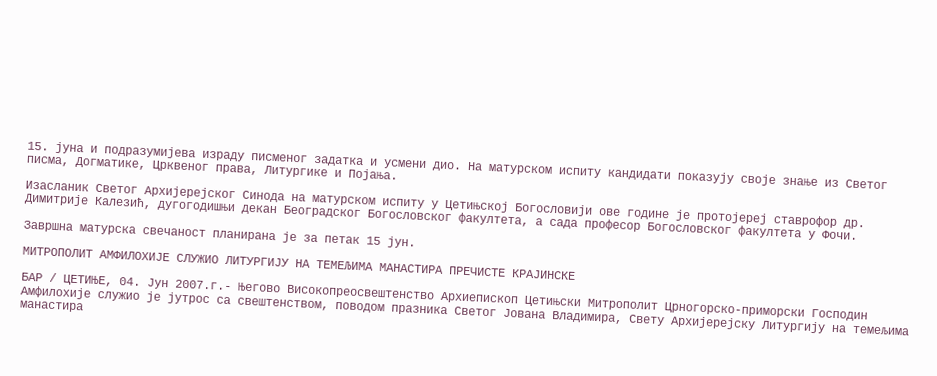15. јуна и подразумијева израду писменог задатка и усмени дио. На матурском испиту кандидати показују своје знање из Светог писма, Догматике, Црквеног права, Литургике и Појања.

Изасланик Светог Архијерејског Синода на матурском испиту у Цетињској Богословији ове године је протојереј ставрофор др. Димитрије Калезић, дугогодишњи декан Београдског Богословског факултета, а сада професор Богословског факултета у Фочи.

Завршна матурска свечаност планирана је за петак 15 јун.

МИТРОПОЛИТ АМФИЛОХИЈЕ СЛУЖИО ЛИТУРГИЈУ НА ТЕМЕЉИМА МАНАСТИРА ПРЕЧИСТЕ КРАЈИНСКЕ

БАР / ЦЕТИЊЕ, 04. Јун 2007.г.- Његово Високопреосвештенство Архиепископ Цетињски Митрополит Црногорско-приморски Господин Амфилохије служио је јутрос са свештенством, поводом празника Светог Јована Владимира, Свету Архијерејску Литургију на темељима манастира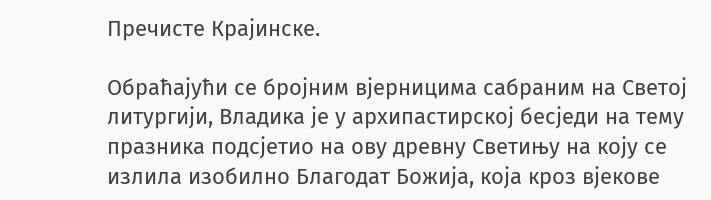Пречисте Крајинске.

Обраћајући се бројним вјерницима сабраним на Светој литургији, Владика је у архипастирској бесједи на тему празника подсјетио на ову древну Светињу на коју се излила изобилно Благодат Божија, која кроз вјекове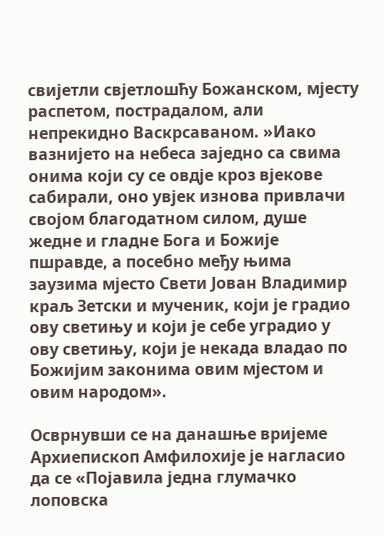свијетли свјетлошћу Божанском, мјесту распетом, пострадалом, али непрекидно Васкрсаваном. »Иако вазнијето на небеса заједно са свима онима који су се овдје кроз вјекове сабирали, оно увјек изнова привлачи својом благодатном силом, душе жедне и гладне Бога и Божије пшравде, а посебно међу њима заузима мјесто Свети Јован Владимир краљ Зетски и мученик, који је градио ову светињу и који је себе уградио у ову светињу, који је некада владао по Божијим законима овим мјестом и овим народом».

Осврнувши се на данашње вријеме Архиепископ Амфилохије је нагласио да се «Појавила једна глумачко лоповска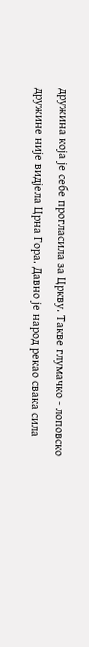дружина која је себе прогласила за Цркву. Такве глумачко - лоповско дружине није видјела Црна Гора. Давно је народ рекао свака сила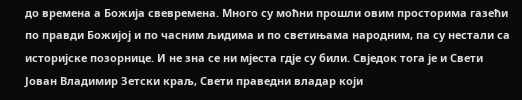до времена а Божија свевремена. Много су моћни прошли овим просторима газећи по правди Божијој и по часним љидима и по светињама народним, па су нестали са историјске позорнице. И не зна се ни мјеста гдје су били. Свједок тога је и Свети Јован Владимир Зетски краљ, Свети праведни владар који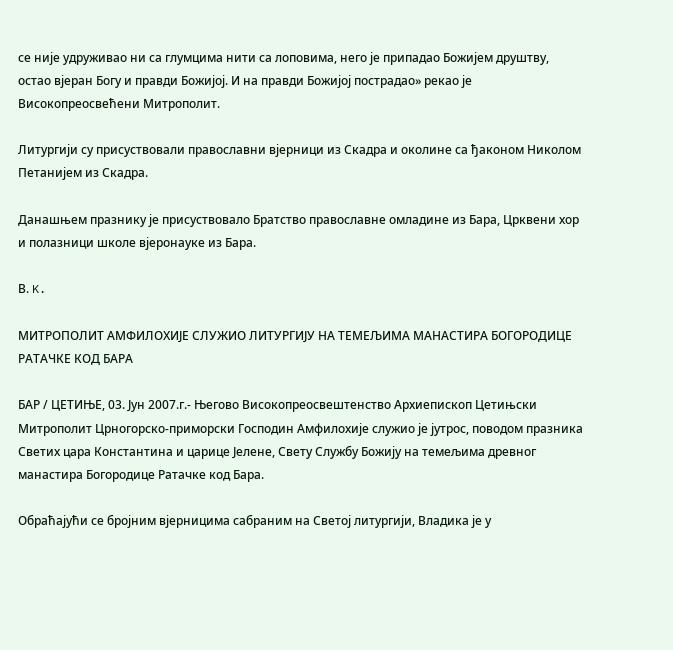се није удруживао ни са глумцима нити са лоповима, него је припадао Божијем друштву, остао вјеран Богу и правди Божијој. И на правди Божијој пострадао» рекао је Високопреосвећени Митрополит.

Литургији су присуствовали православни вјерници из Скадра и околине са ђаконом Николом Петанијем из Скадра.

Данашњем празнику је присуствовало Братство православне омладине из Бара, Црквени хор и полазници школе вјеронауке из Бара.

В. K.

МИТРОПОЛИТ АМФИЛОХИЈЕ СЛУЖИО ЛИТУРГИЈУ НА ТЕМЕЉИМА МАНАСТИРА БОГОРОДИЦЕ РАТАЧКЕ КОД БАРА

БАР / ЦЕТИЊЕ, 03. Јун 2007.г.- Његово Високопреосвештенство Архиепископ Цетињски Митрополит Црногорско-приморски Господин Амфилохије служио је јутрос, поводом празника Светих цара Константина и царице Јелене, Свету Службу Божију на темељима древног манастира Богородице Ратачке код Бара.

Обраћајући се бројним вјерницима сабраним на Светој литургији, Владика је у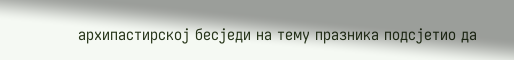архипастирској бесједи на тему празника подсјетио да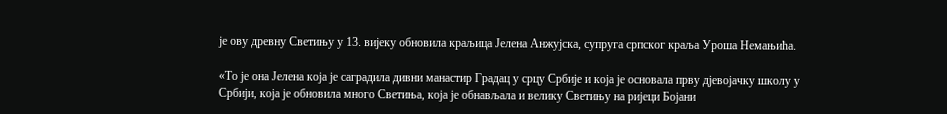је ову древну Светињу у 13. вијеку обновила краљица Јелена Анжујска, супруга српског краља Уроша Немањића.

«То је она Јелена која је саградила дивни манастир Градац у срцу Србије и која је основала прву дјевојачку школу у Србији, која је обновила много Светиња, која је обнављала и велику Светињу на ријеци Бојани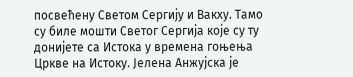посвећену Светом Сергију и Вакху. Тамо су биле мошти Светог Сергија које су ту донијете са Истока у времена гоњења Цркве на Истоку. Јелена Анжујска је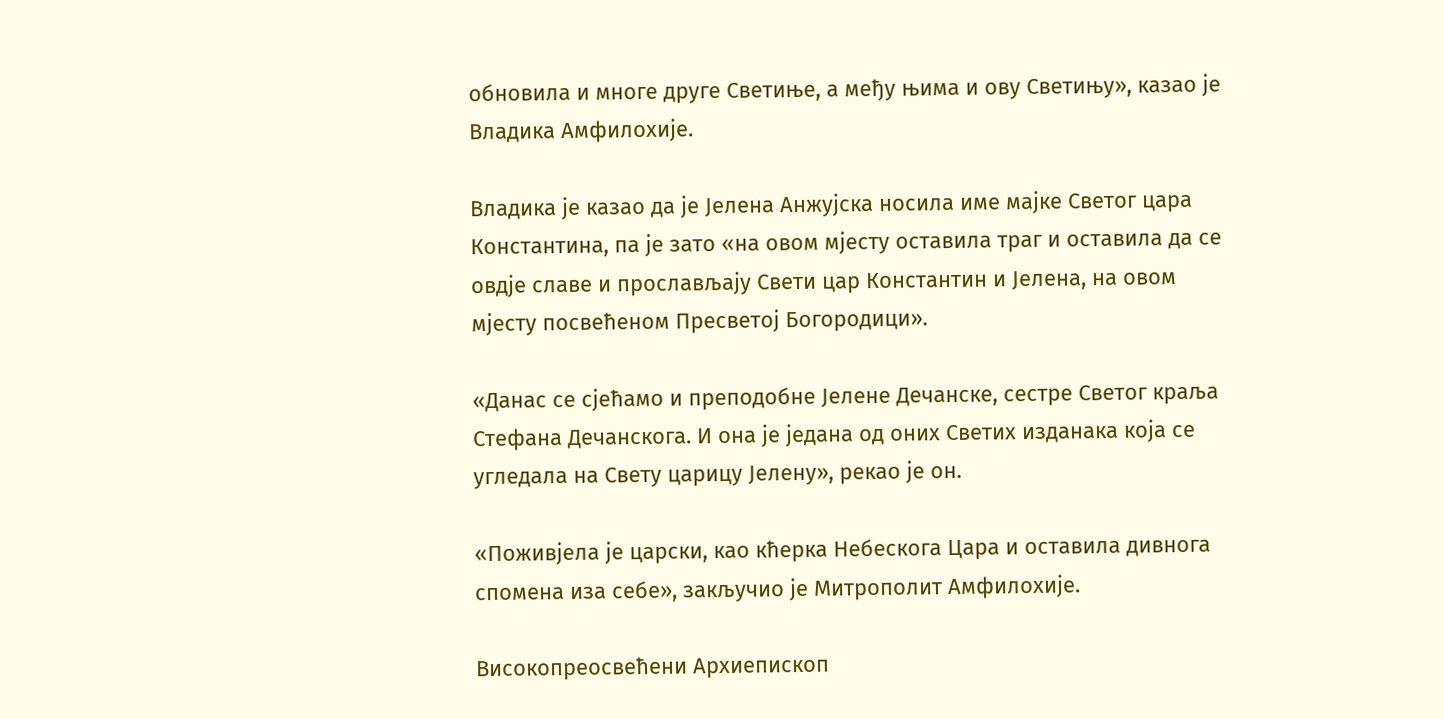обновила и многе друге Светиње, а међу њима и ову Светињу», казао је Владика Амфилохије.

Владика је казао да је Јелена Анжујска носила име мајке Светог цара Константина, па је зато «на овом мјесту оставила траг и оставила да се овдје славе и прослављају Свети цар Константин и Јелена, на овом мјесту посвећеном Пресветој Богородици».

«Данас се сјећамо и преподобне Јелене Дечанске, сестре Светог краља Стефана Дечанскога. И она је једана од оних Светих изданака која се угледала на Свету царицу Јелену», рекао је он.

«Поживјела је царски, као кћерка Небескога Цара и оставила дивнога спомена иза себе», закључио је Митрополит Амфилохије.

Високопреосвећени Архиепископ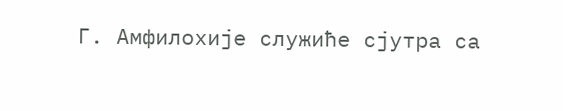Г. Амфилохије служиће сјутра са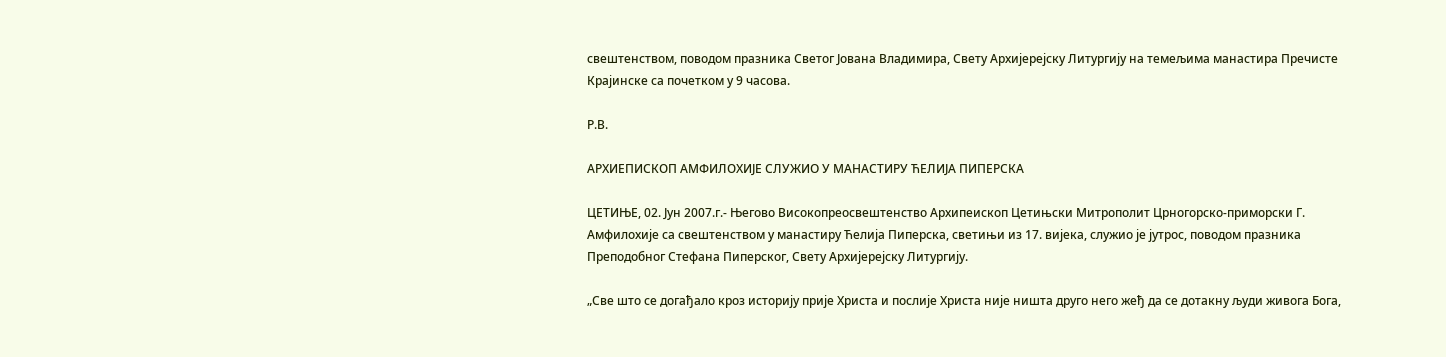свештенством, поводом празника Светог Јована Владимира, Свету Архијерејску Литургију на темељима манастира Пречисте Крајинске са почетком у 9 часова.

Р.В.

АРХИЕПИСКОП АМФИЛОХИЈЕ СЛУЖИO У МАНАСТИРУ ЋЕЛИЈА ПИПЕРСКА

ЦЕТИЊЕ, 02. Јун 2007.г.- Његово Високопреосвештенство Архипеископ Цетињски Митрополит Црногорско-приморски Г. Амфилохије са свештенством у манастиру Ћелија Пиперска, светињи из 17. вијека, служио је јутрос, поводом празника Преподобног Стефана Пиперског, Свету Архијерејску Литургију.

„Све што се догађало кроз историју прије Христа и послије Христа није ништа друго него жеђ да се дотакну људи живога Бога,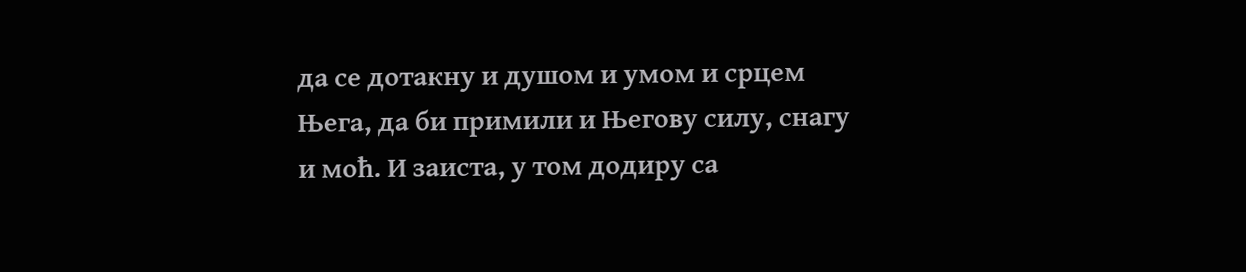да се дотакну и душом и умом и срцем Њега, да би примили и Његову силу, снагу и моћ. И заиста, у том додиру са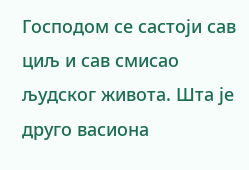Господом се састоји сав циљ и сав смисао људског живота. Шта је друго васиона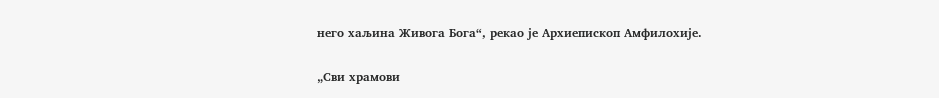него хаљина Живога Бога“, рекао је Архиепископ Амфилохије.

„Сви храмови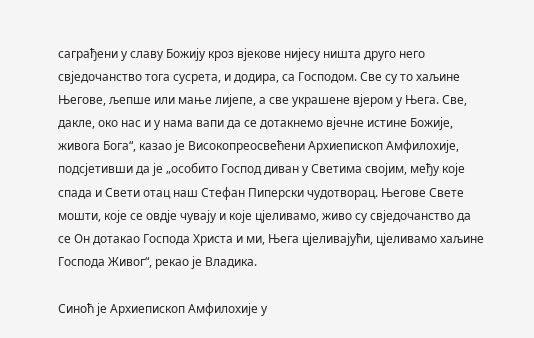саграђени у славу Божију кроз вјекове нијесу ништа друго него свједочанство тога сусрета, и додира, са Господом. Све су то хаљине Његове, љепше или мање лијепе, а све украшене вјером у Њега. Све, дакле, око нас и у нама вапи да се дотакнемо вјечне истине Божије, живога Бога“, казао је Високопреосвећени Архиепископ Амфилохије, подсјетивши да је „особито Господ диван у Светима својим, међу које спада и Свети отац наш Стефан Пиперски чудотворац. Његове Свете мошти, које се овдје чувају и које цјеливамо, живо су свједочанство да се Он дотакао Господа Христа и ми, Њега цјеливајући, цјеливамо хаљине Господа Живог“, рекао је Владика.

Синоћ је Архиепископ Амфилохије у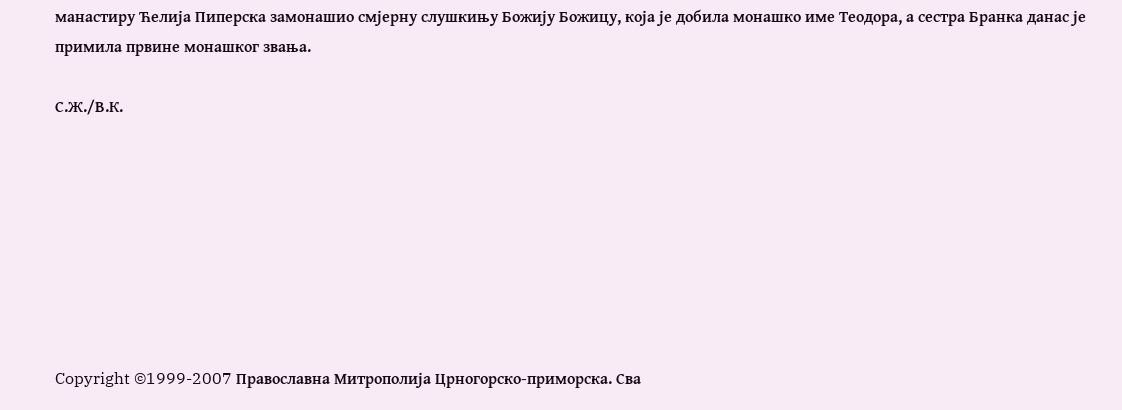манастиру Ћелија Пиперска замонашио смјерну слушкињу Божију Божицу, која је добила монашко име Теодора, а сестра Бранка данас је примила првине монашког звања.

С.Ж./В.К.








Copyright ©1999-2007 Православна Митрополија Црногорско-приморска. Сва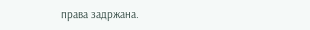права задржана.